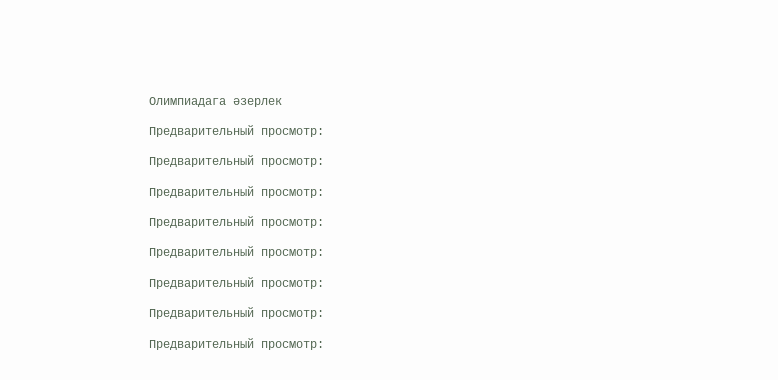Олимпиадага әзерлек

Предварительный просмотр:

Предварительный просмотр:

Предварительный просмотр:

Предварительный просмотр:

Предварительный просмотр:

Предварительный просмотр:

Предварительный просмотр:

Предварительный просмотр: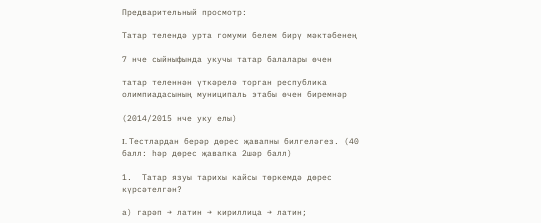Предварительный просмотр:

Татар телендә урта гомуми белем бирү мәктәбенең

7 нче сыйныфында укучы татар балалары өчен

татар теленнән үткәрелә торган республика олимпиадасының муниципаль этабы өчен биремнәр

(2014/2015 нче уку елы)

I. Тестлардан берәр дөрес җавапны билгеләгез. (40 балл: һәр дөрес җавапка 2шәр балл)

1.  Татар язуы тарихы кайсы төркемдә дөрес күрсәтелгән?

а) гарәп → латин → кириллица → латин;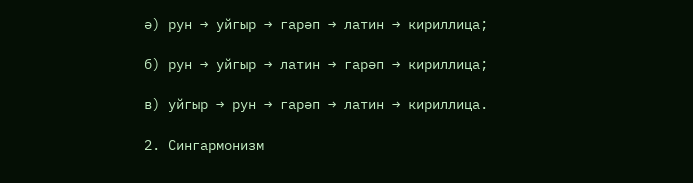ә) рун → уйгыр → гарәп → латин → кириллица;

б) рун → уйгыр → латин → гарәп → кириллица;

в) уйгыр → рун → гарәп → латин → кириллица.

2. Сингармонизм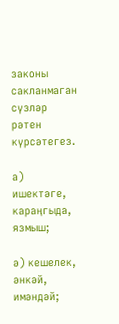законы сакланмаган сүзләр рәтен күрсәтегез.

а) ишектәге, караңгыда, язмыш;

ә) кешелек, әнкәй, имәндәй;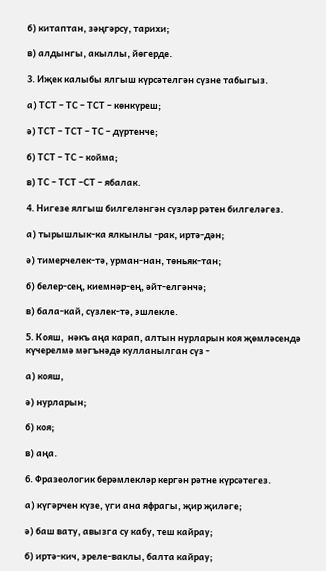б) китаптан, зәңгәрсу, тарихи;

в) алдынгы, акыллы, йөгерде.

3. Иҗек калыбы ялгыш күрсәтелгән сүзне табыгыз.

а) ТСТ – ТС – ТСТ – көнкүреш;

ә) ТСТ – ТСТ – ТС – дүртенче;

б) ТСТ – ТС – койма;

в) ТС – ТСТ –СТ – ябалак.

4. Нигезе ялгыш билгеләнгән сүзләр рәтен билгеләгез.

а) тырышлык-ка ялкынлы -рак, иртә-дән;

ә) тимерчелек-тә, урман-нан, төньяк-тан;

б) белер-сең, киемнәр-ең, әйт-елгәнчә;

в) бала-кай, сүзлек-тә, эшлекле.

5. Кояш,  нәкъ аңа карап, алтын нурларын коя җөмләсендә күчерелмә мәгънәдә кулланылган сүз -

а) кояш,

ә) нурларын;

б) коя;

в) аңа.

6. Фразеологик берәмлекләр кергән рәтне күрсәтегез.

а) күгәрчен күзе, үги ана яфрагы, җир җиләге;

ә) баш вату, авызга су кабу, теш кайрау;

б) иртә-кич, эреле-ваклы, балта кайрау;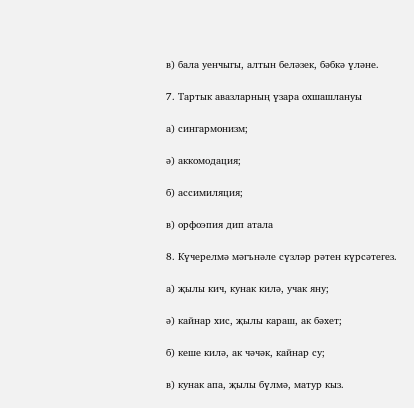в) бала уенчыгы, алтын беләзек, бәбкә үләне.

7. Тартык авазларның үзара охшашлануы

а) сингармонизм;

ә) аккомодация;

б) ассимиляция;

в) орфоэпия дип атала

8. Күчерелмә мәгънәле сүзләр рәтен күрсәтегез.

а) җылы кич, кунак килә, учак яну;

ә) кайнар хис, җылы караш, ак бәхет;

б) кеше килә, ак чәчәк, кайнар су;

в) кунак апа, җылы бүлмә, матур кыз.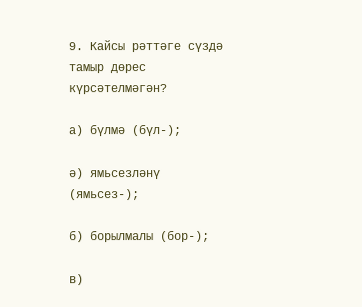9. Кайсы рәттәге сүздә тамыр дөрес күрсәтелмәгән?

а) бүлмә (бүл-);

ә) ямьсезләнү (ямьсез-);

б) борылмалы (бор-);

в)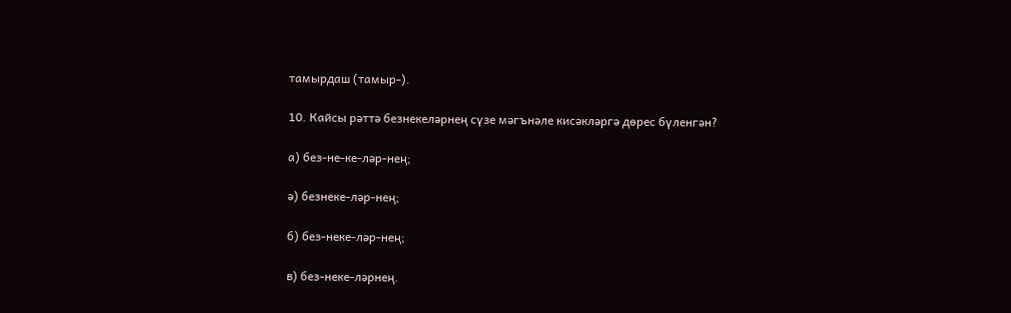тамырдаш (тамыр-).

10. Кайсы рәттә безнекеләрнең сүзе мәгънәле кисәкләргә дөрес бүленгән?

а) без-не-ке-ләр-нең;

ә) безнеке-ләр-нең;

б) без-неке-ләр-нең;

в) без-неке-ләрнең.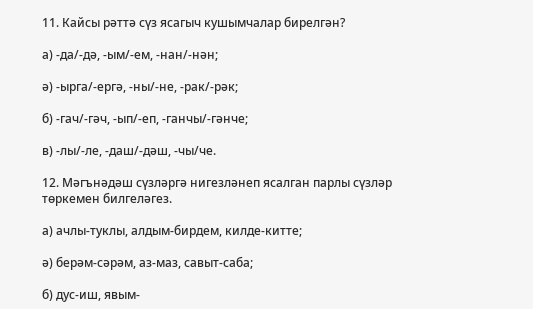11. Кайсы рәттә сүз ясагыч кушымчалар бирелгән?

а) -да/-дә, -ым/-ем, -нан/-нән;

ә) -ырга/-ергә, -ны/-не, -рак/-рәк;

б) -гач/-гәч, -ып/-еп, -ганчы/-гәнче;

в) -лы/-ле, -даш/-дәш, -чы/че.

12. Мәгънәдәш сүзләргә нигезләнеп ясалган парлы сүзләр төркемен билгеләгез.

а) ачлы-туклы, алдым-бирдем, килде-китте;

ә) берәм-сәрәм, аз-маз, савыт-саба;

б) дус-иш, явым-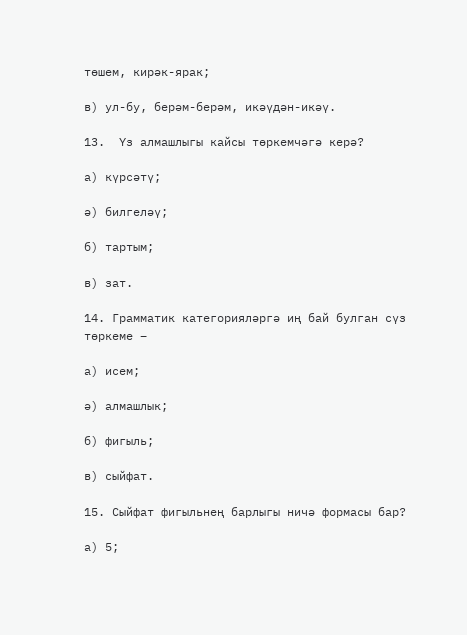төшем, кирәк-ярак;

в) ул-бу, берәм-берәм, икәүдән-икәү.

13.  Үз алмашлыгы кайсы төркемчәгә керә?

а) күрсәтү;

ә) билгеләү;

б) тартым;

в) зат.

14. Грамматик категорияләргә иң бай булган сүз төркеме –

а) исем;

ә) алмашлык;

б) фигыль;

в) сыйфат.

15. Сыйфат фигыльнең барлыгы ничә формасы бар?

а) 5;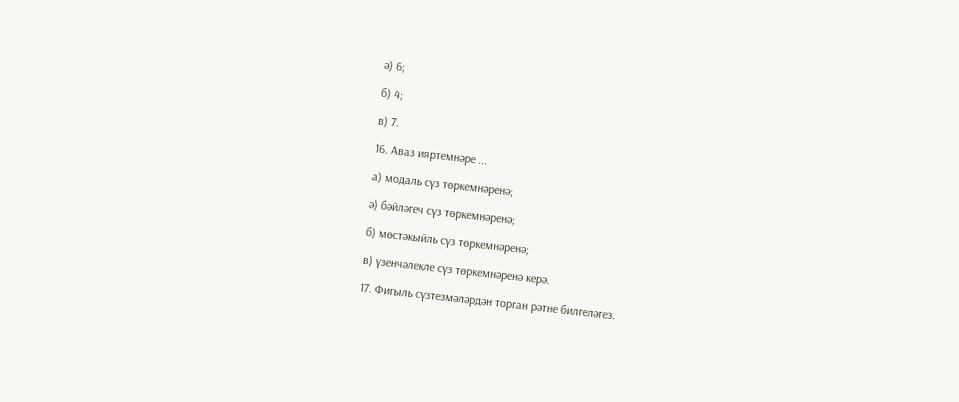ә) 6;

б) 4;

в) 7.

16. Аваз ияртемнәре ...

а) модаль сүз төркемнәренә;

ә) бәйләгеч сүз төркемнәренә;

б) мөстәкыйль сүз төркемнәренә;

в) үзенчәлекле сүз төркемнәренә керә.

17. Фигыль сүзтезмәләрдән торган рәтне билгеләгез.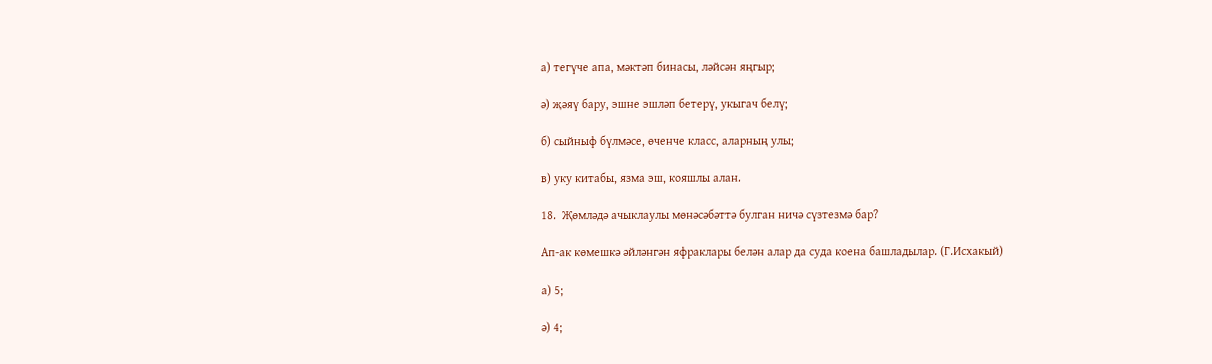а) тегүче апа, мәктәп бинасы, ләйсән яңгыр;

ә) җәяү бару, эшне эшләп бетерү, укыгач белү;

б) сыйныф бүлмәсе, өченче класс, аларның улы;

в) уку китабы, язма эш, кояшлы алан.

18.  Җөмләдә ачыклаулы мөнәсәбәттә булган ничә сүзтезмә бар?

Ап-ак көмешкә әйләнгән яфраклары белән алар да суда коена башладылар. (Г.Исхакый)

а) 5;

ә) 4;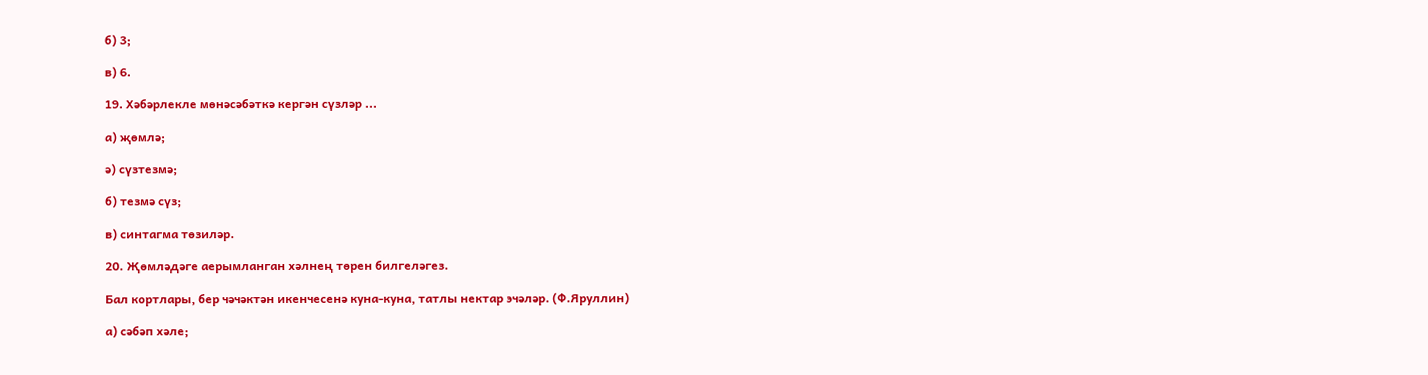б) 3;

в) 6.

19. Хәбәрлекле мөнәсәбәткә кергән сүзләр ...

а) җөмлә;

ә) сүзтезмә;

б) тезмә сүз;

в) синтагма төзиләр.

20. Җөмләдәге аерымланган хәлнең төрен билгеләгез.

Бал кортлары, бер чәчәктән икенчесенә куна-куна, татлы нектар эчәләр. (Ф.Яруллин)

а) сәбәп хәле;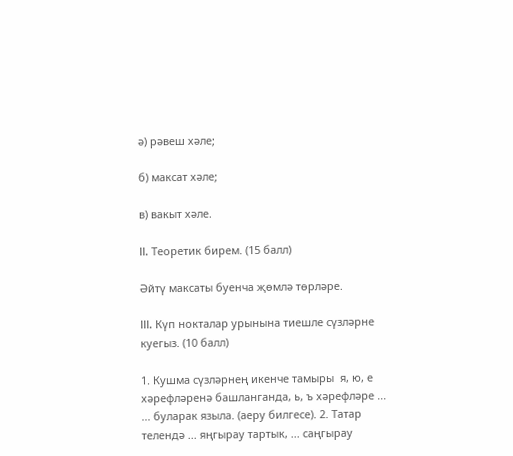ә) рәвеш хәле;

б) максат хәле;

в) вакыт хәле.

II. Теоретик бирем. (15 балл)

Әйтү максаты буенча җөмлә төрләре.

III. Күп нокталар урынына тиешле сүзләрне куегыз. (10 балл)

1. Кушма сүзләрнең икенче тамыры  я, ю, е хәрефләренә башланганда, ь, ъ хәрефләре ... ... буларак языла. (аеру билгесе). 2. Татар телендә ... яңгырау тартык, ... саңгырау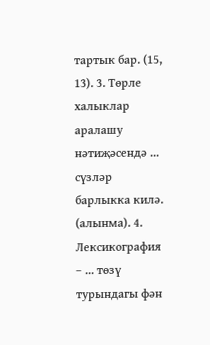тартык бар. (15, 13). 3. Төрле халыклар аралашу нәтиҗәсендә ... сүзләр барлыкка килә. (алынма). 4.  Лексикография – ... төзү турындагы фән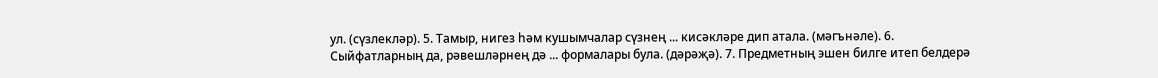ул. (сүзлекләр). 5. Тамыр, нигез һәм кушымчалар сүзнең ... кисәкләре дип атала. (мәгънәле). 6. Сыйфатларның да, рәвешләрнең дә ... формалары була. (дәрәҗә). 7. Предметның эшен билге итеп белдерә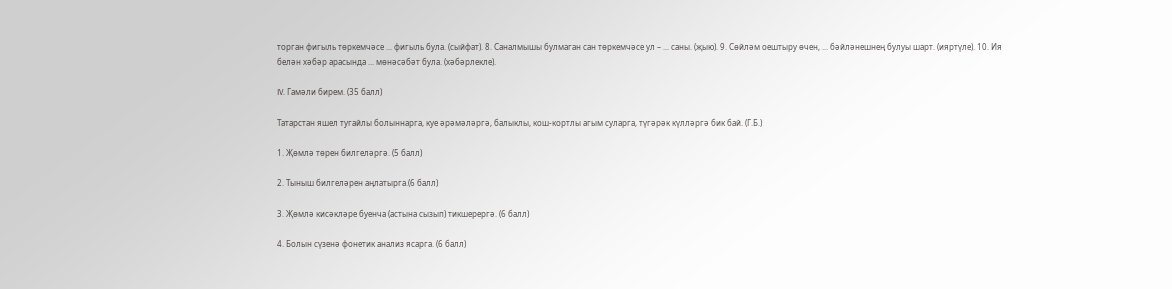торган фигыль төркемчәсе ... фигыль була. (сыйфат). 8. Саналмышы булмаган сан төркемчәсе ул – ... саны. (җыю). 9. Сөйләм оештыру өчен, ... бәйләнешнең булуы шарт. (ияртүле). 10. Ия белән хәбәр арасында ... мөнәсәбәт була. (хәбәрлекле).

IV. Гамәли бирем. (35 балл)

Татарстан яшел тугайлы болыннарга, куе әрәмәләргә, балыклы, кош-кортлы агым суларга, түгәрәк күлләргә бик бай. (Г.Б.)

1. Җөмлә төрен билгеләргә. (5 балл)

2. Тыныш билгеләрен аңлатырга.(6 балл)

3. Җөмлә кисәкләре буенча (астына сызып) тикшерергә. (6 балл)

4. Болын сүзенә фонетик анализ ясарга. (6 балл)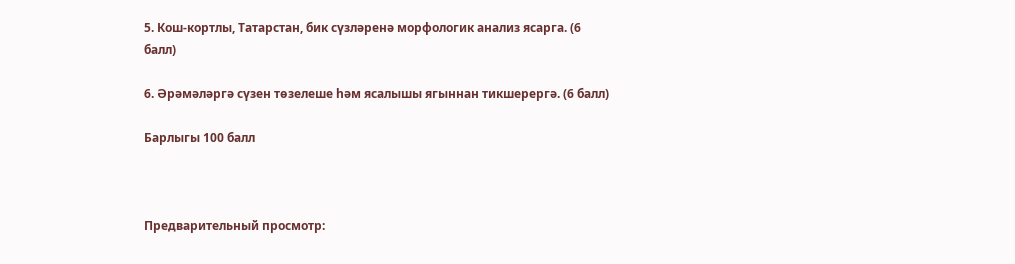5. Кош-кортлы, Татарстан, бик сүзләренә морфологик анализ ясарга. (6 балл)

6. Әрәмәләргә сүзен төзелеше һәм ясалышы ягыннан тикшерергә. (6 балл)

Барлыгы 100 балл



Предварительный просмотр: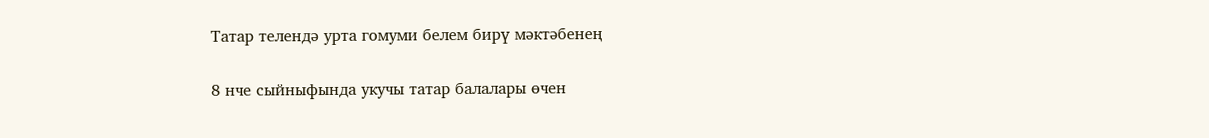Татар телендә урта гомуми белем бирү мәктәбенең

8 нче сыйныфында укучы татар балалары өчен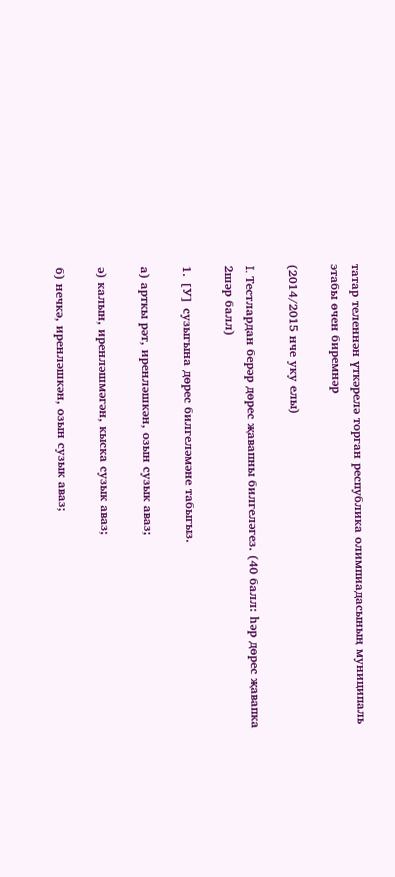татар теленнән үткәрелә торган республика олимпиадасының муниципаль этабы өчен биремнәр

(2014/2015 нче уку елы)

I. Тестлардан берәр дөрес җавапны билгеләгез. (40 балл: һәр дөрес җавапка 2шәр балл)

1. [У] сузыгына дөрес билгеләмәне табыгыз.

а) арткы рәт, иренләшкән, озын сузык аваз;

ә) калын, иренләшмәгән, кыска сузык аваз;

б) нечкә, иренләшкән, озын сузык аваз;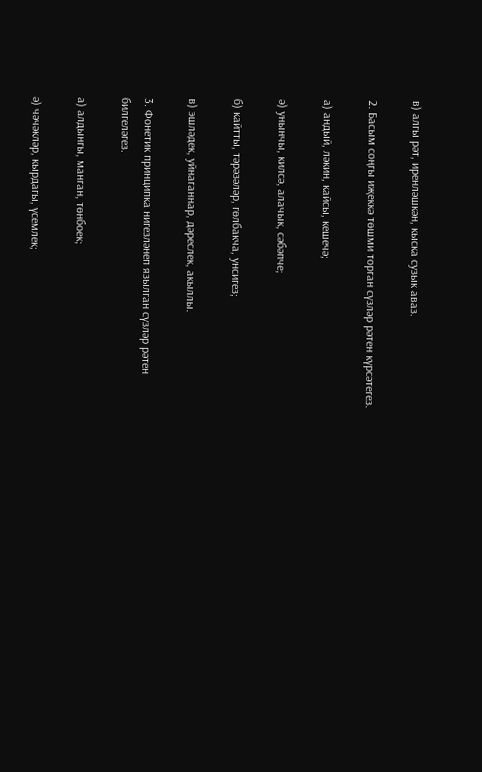в) алгы рәт, иренләшкән, кыска сузык аваз.

2. Басым соңгы иҗеккә төшми торган сүзләр рәтен күрсәтегез.

а) андый, ләкин, кайсы, кешечә;

ә) унынчы, килсә, алачык, сәбәпче;

б) кайтты, тәрәзәләр, гөлбакча, унсигез;

в) эшләдек, уйнаганнар, дәреслек, акыллы.

3. Фонетик принципка нигезләнеп язылган сүзләр рәтен билгеләгез.

а) алдынгы, манган, төнбоек;

ә) чәчәкләр, кырдагы, үсемлек;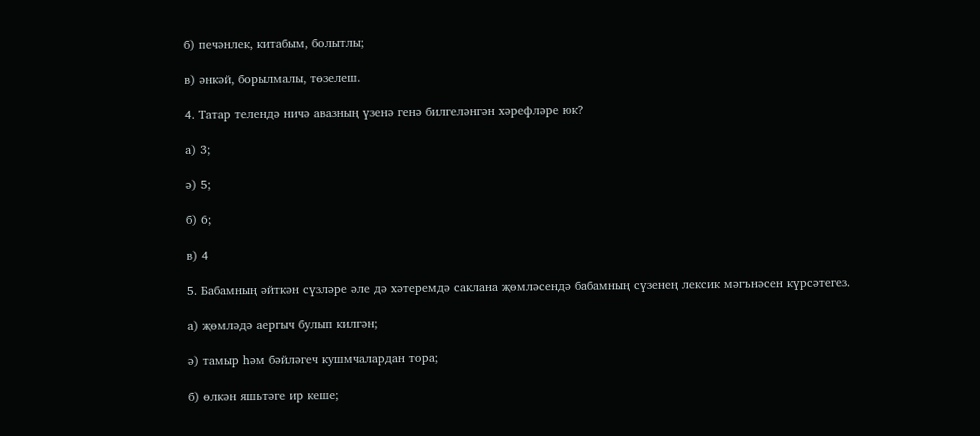б) печәнлек, китабым, болытлы;

в) әнкәй, борылмалы, төзелеш.

4. Татар телендә ничә авазның үзенә генә билгеләнгән хәрефләре юк?

а) 3;

ә) 5;

б) 6;

в) 4

5. Бабамның әйткән сүзләре әле дә хәтеремдә саклана җөмләсендә бабамның сүзенең лексик мәгънәсен күрсәтегез.

а) җөмләдә аергыч булып килгән;

ә) тамыр һәм бәйләгеч кушмчалардан тора;

б) өлкән яшьтәге ир кеше;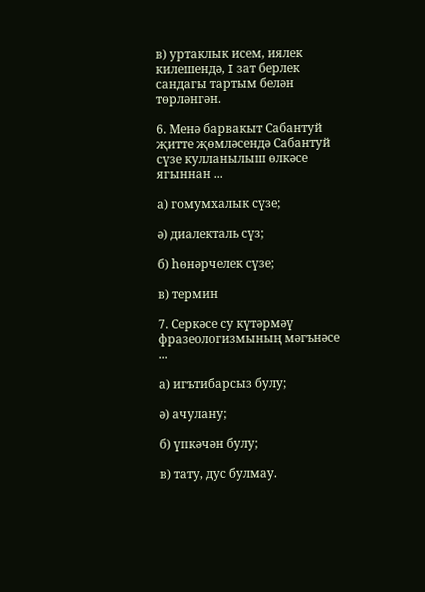в) уртаклык исем, иялек килешендә, I зат берлек сандагы тартым белән төрләнгән.

6. Менә барвакыт Сабантуй җитте җөмләсендә Сабантуй сүзе кулланылыш өлкәсе ягыннан ...

а) гомумхалык сүзе;

ә) диалекталь сүз;

б) һөнәрчелек сүзе;

в) термин

7. Серкәсе су күтәрмәү фразеологизмының мәгънәсе ...

а) игътибарсыз булу;

ә) ачулану;

б) үпкәчән булу;

в) тату, дус булмау.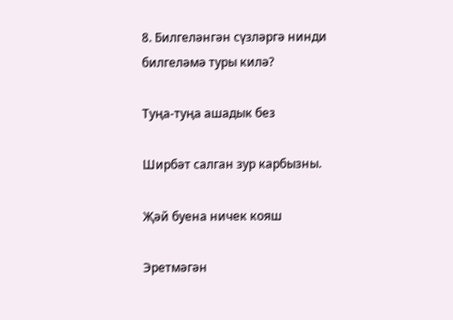8. Билгеләнгән сүзләргә нинди билгеләмә туры килә?

Туңа-туңа ашадык без

Ширбәт салган зур карбызны.

Җәй буена ничек кояш

Эретмәгән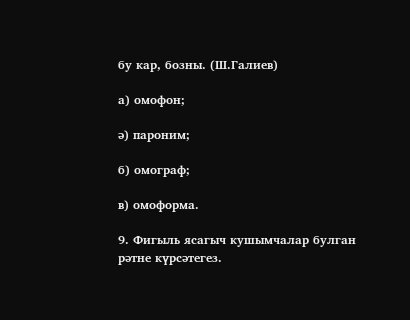бу кар, бозны. (Ш.Галиев)

а) омофон;

ә) пароним;

б) омограф;

в) омоформа.

9. Фигыль ясагыч кушымчалар булган рәтне күрсәтегез.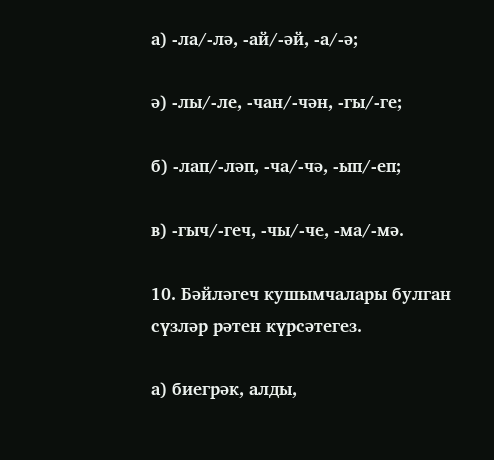а) -ла/-лә, -ай/-әй, -а/-ә;

ә) -лы/-ле, -чан/-чән, -гы/-ге;

б) -лап/-ләп, -ча/-чә, -ып/-еп;

в) -гыч/-геч, -чы/-че, -ма/-мә.

10. Бәйләгеч кушымчалары булган сүзләр рәтен күрсәтегез.

а) биегрәк, алды,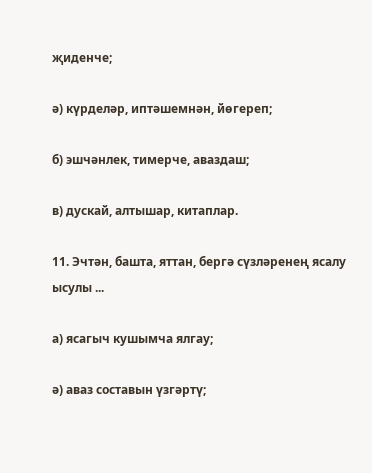җиденче;

ә) күрделәр, иптәшемнән, йөгереп;

б) эшчәнлек, тимерче, аваздаш;

в) дускай, алтышар, китаплар.

11. Эчтән, башта, яттан, бергә сүзләренең ясалу ысулы ...

а) ясагыч кушымча ялгау;

ә) аваз составын үзгәртү;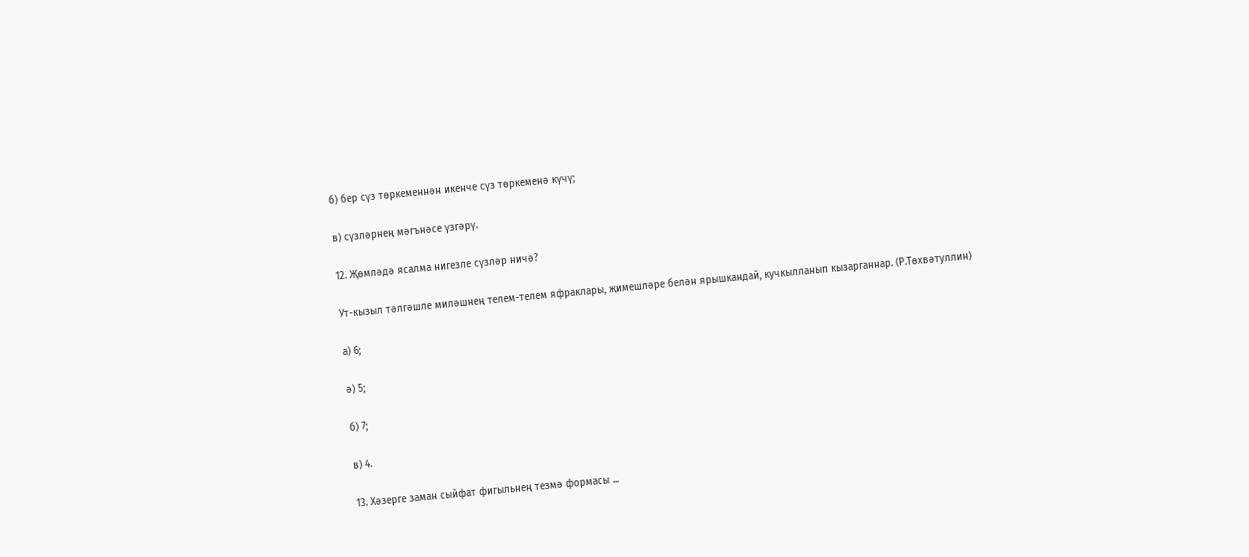б) бер сүз төркеменнән икенче сүз төркеменә күчү;

в) сүзләрнең мәгънәсе үзгәрү.

12. Җөмләдә ясалма нигезле сүзләр ничә?

Ут-кызыл тәлгәшле миләшнең телем-телем яфраклары, җимешләре белән ярышкандай, кучкылланып кызарганнар. (Р.Төхвәтуллин)

а) 6;

ә) 5;

б) 7;

в) 4.

13. Хәзерге заман сыйфат фигыльнең тезмә формасы ...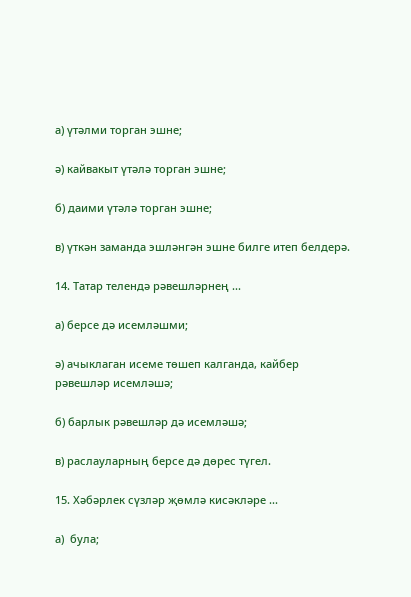а) үтәлми торган эшне;

ә) кайвакыт үтәлә торган эшне;

б) даими үтәлә торган эшне;

в) үткән заманда эшләнгән эшне билге итеп белдерә.

14. Татар телендә рәвешләрнең ...

а) берсе дә исемләшми;

ә) ачыклаган исеме төшеп калганда, кайбер рәвешләр исемләшә;

б) барлык рәвешләр дә исемләшә;

в) раслауларның берсе дә дөрес түгел.

15. Хәбәрлек сүзләр җөмлә кисәкләре ...

а)  була;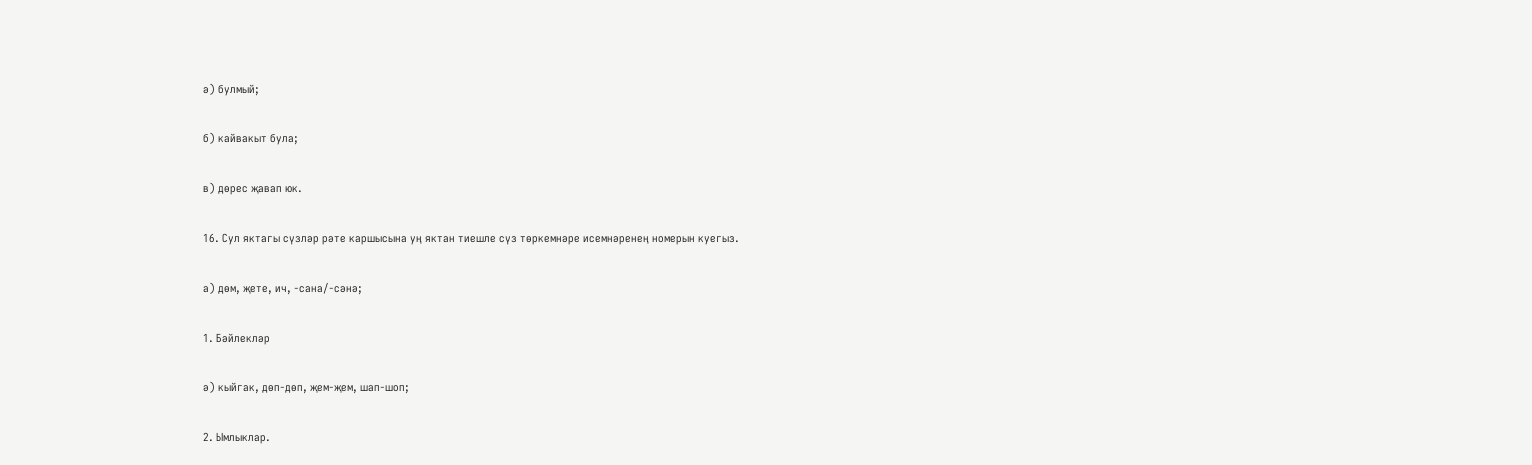ә) булмый;

б) кайвакыт була;

в) дөрес җавап юк.

16. Сул яктагы сүзләр рәте каршысына уң яктан тиешле сүз төркемнәре исемнәренең номерын куегыз.

а) дөм, җете, ич, -сана/-сәнә;

1. Бәйлекләр

ә) кыйгак, дөп-дөп, җем-җем, шап-шоп;

2. Ымлыклар.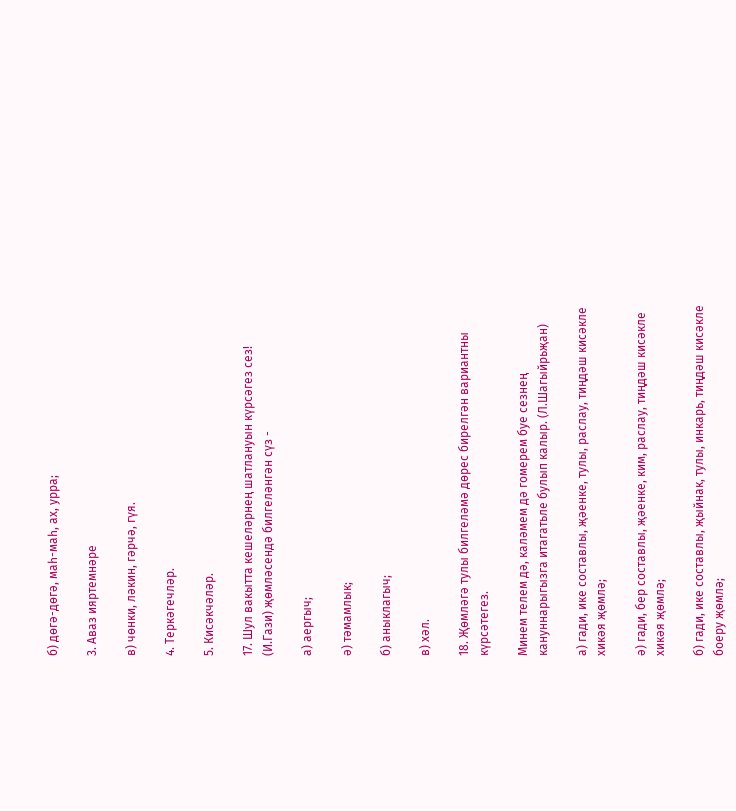б) дөгә-дөгә, маһ-маһ, ах, урра;

3. Аваз ияртемнәре

в) чөнки, ләкин, гәрчә, гүя.

4. Теркәгечләр.

5. Кисәкчәләр.

17. Шул вакытта кешеләрнең шатлануын күрсәгез сез! (И.Гази) җөмләсендә билгеләнгән сүз -

а) аергыч;

ә) тәмамлык;

б) аныклагыч;

в) хәл.

18. Җөмләгә тулы билгеләмә дөрес бирелгән вариантны күрсәтегез.

Минем телем дә, каләмем дә гомерем буе сезнең кануннарыгызга итагатьле булып калыр. (Л.Шагыйрьҗан)

а) гади, ике составлы, җәенке, тулы, раслау, тиңдәш кисәкле хикәя җөмлә;

ә) гади, бер составлы, җәенке, ким, раслау, тиңдәш кисәкле хикәя җөмлә;

б) гади, ике составлы, җыйнак, тулы, инкарь, тиңдәш кисәкле боеру җөмлә;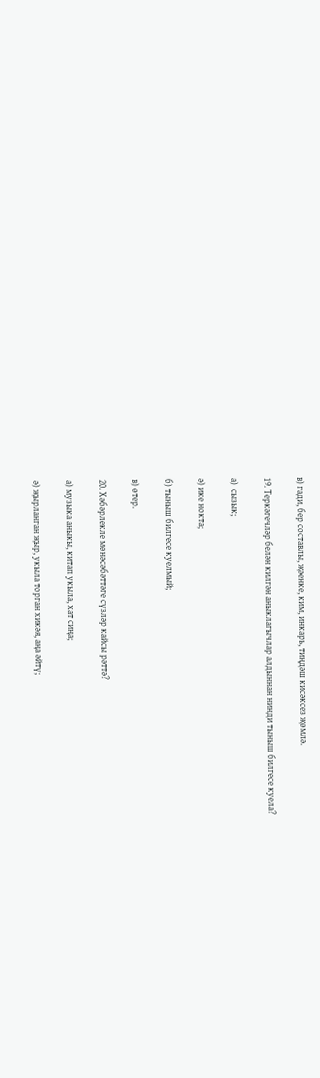в) гади, бер составлы, җәенке, ким, инкарь, тиңдәш кисәксез җөмлә.

19. Теркәгечләр белән килгән аныклагычлар алдыннан нинди тыныш билгесе куела?

а)  сызык;

ә) ике нокта;

б) тыныш билгесе куелмый;

в) өтер.

20. Хәбәрлекле мөнәсәбәттәге сүзләр кайсы рәттә?

а) музыка аныкы, китап укыла, хат сиңа;

ә) җырланган җыр, укыла торган хикәя, аңа әйтү;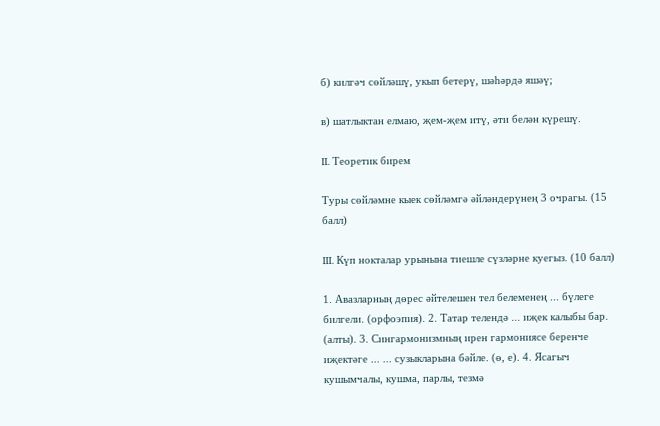б) килгәч сөйләшү, укып бетерү, шәһәрдә яшәү;

в) шатлыктан елмаю, җем-җем итү, әти белән күрешү.

II. Теоретик бирем

Туры сөйләмне кыек сөйләмгә әйләндерүнең 3 очрагы. (15 балл)

III. Күп нокталар урынына тиешле сүзләрне куегыз. (10 балл)

1. Авазларның дөрес әйтелешен тел белеменең ... бүлеге билгели. (орфоэпия). 2. Татар телендә ... иҗек калыбы бар. (алты). 3. Сингармонизмның ирен гармониясе беренче иҗектәге ... ... сузыкларына бәйле. (ө, е). 4. Ясагыч кушымчалы, кушма, парлы, тезмә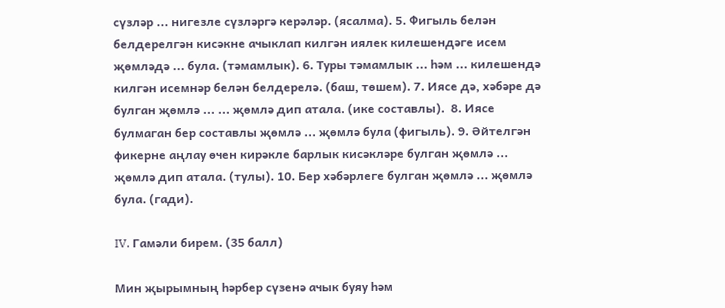сүзләр ... нигезле сүзләргә керәләр. (ясалма). 5. Фигыль белән белдерелгән кисәкне ачыклап килгән иялек килешендәге исем җөмләдә ... була. (тәмамлык). 6. Туры тәмамлык ... һәм ... килешендә килгән исемнәр белән белдерелә. (баш, төшем). 7. Иясе дә, хәбәре дә булган җөмлә ... ... җөмлә дип атала. (ике составлы).  8. Иясе булмаган бер составлы җөмлә ... җөмлә була (фигыль). 9. Әйтелгән фикерне аңлау өчен кирәкле барлык кисәкләре булган җөмлә ... җөмлә дип атала. (тулы). 10. Бер хәбәрлеге булган җөмлә ... җөмлә була. (гади).

IV. Гамәли бирем. (35 балл)

Мин җырымның һәрбер сүзенә ачык буяу һәм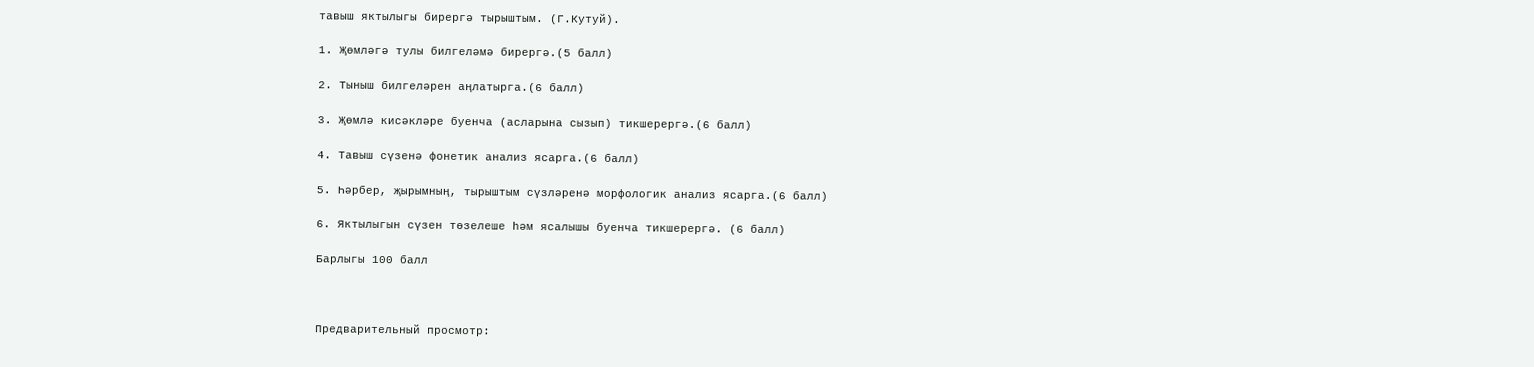тавыш яктылыгы бирергә тырыштым. (Г.Кутуй).

1. Җөмләгә тулы билгеләмә бирергә.(5 балл)

2. Тыныш билгеләрен аңлатырга.(6 балл)

3. Җөмлә кисәкләре буенча (асларына сызып) тикшерергә.(6 балл)

4. Тавыш сүзенә фонетик анализ ясарга.(6 балл)

5. Һәрбер, җырымның, тырыштым сүзләренә морфологик анализ ясарга.(6 балл)

6. Яктылыгын сүзен төзелеше һәм ясалышы буенча тикшерергә. (6 балл)

Барлыгы 100 балл



Предварительный просмотр: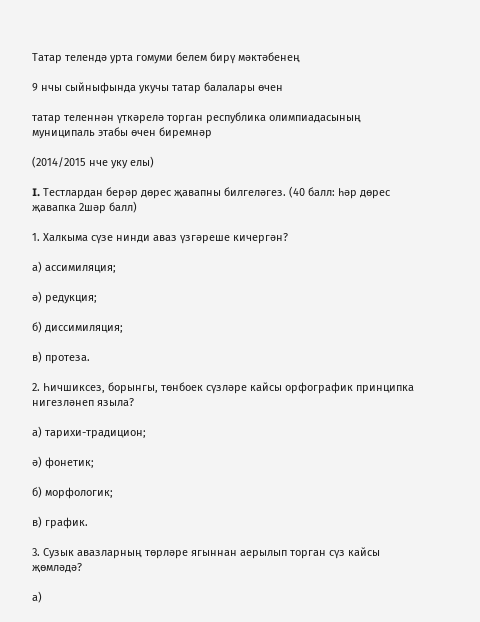Татар телендә урта гомуми белем бирү мәктәбенең

9 нчы сыйныфында укучы татар балалары өчен

татар теленнән үткәрелә торган республика олимпиадасының муниципаль этабы өчен биремнәр

(2014/2015 нче уку елы)

I. Тестлардан берәр дөрес җавапны билгеләгез. (40 балл: һәр дөрес җавапка 2шәр балл)

1. Халкыма сүзе нинди аваз үзгәреше кичергән?

а) ассимиляция;

ә) редукция;

б) диссимиляция;

в) протеза.

2. Һичшиксез, борынгы, төнбоек сүзләре кайсы орфографик принципка нигезләнеп языла?

а) тарихи-традицион;

ә) фонетик;

б) морфологик;

в) график.

3. Сузык авазларның төрләре ягыннан аерылып торган сүз кайсы җөмләдә?

а)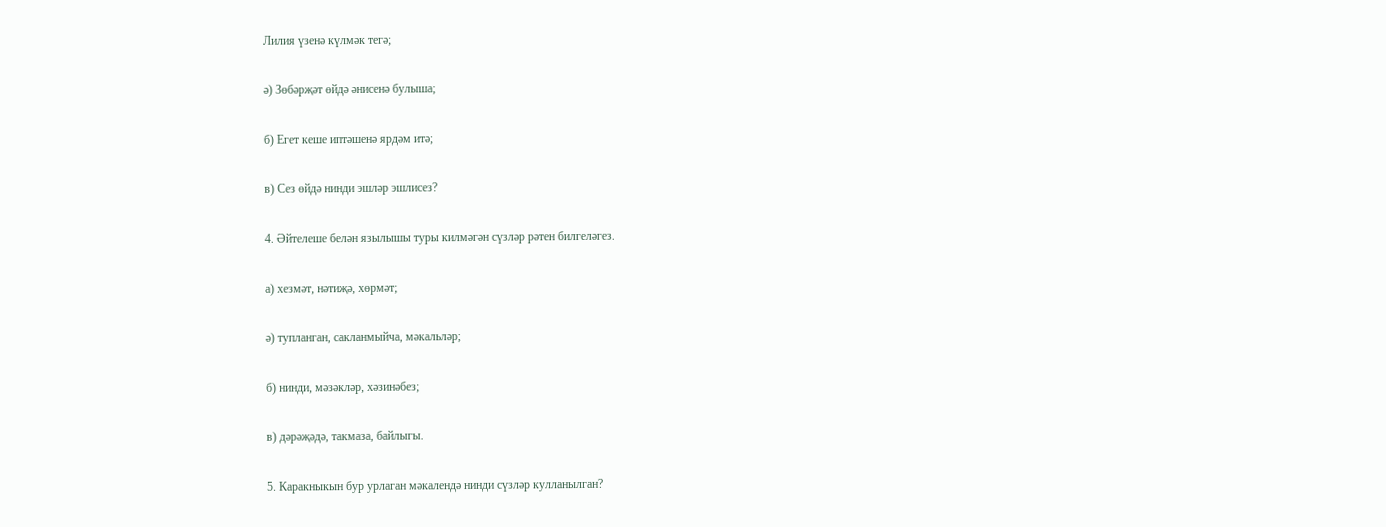Лилия үзенә күлмәк тегә;

ә) Зөбәрҗәт өйдә әнисенә булыша;

б) Егет кеше иптәшенә ярдәм итә;

в) Сез өйдә нинди эшләр эшлисез?

4. Әйтелеше белән язылышы туры килмәгән сүзләр рәтен билгеләгез.

а) хезмәт, нәтиҗә, хөрмәт;

ә) тупланган, сакланмыйча, мәкальләр;

б) нинди, мәзәкләр, хәзинәбез;

в) дәрәҗәдә, такмаза, байлыгы.

5. Каракныкын бур урлаган мәкалендә нинди сүзләр кулланылган?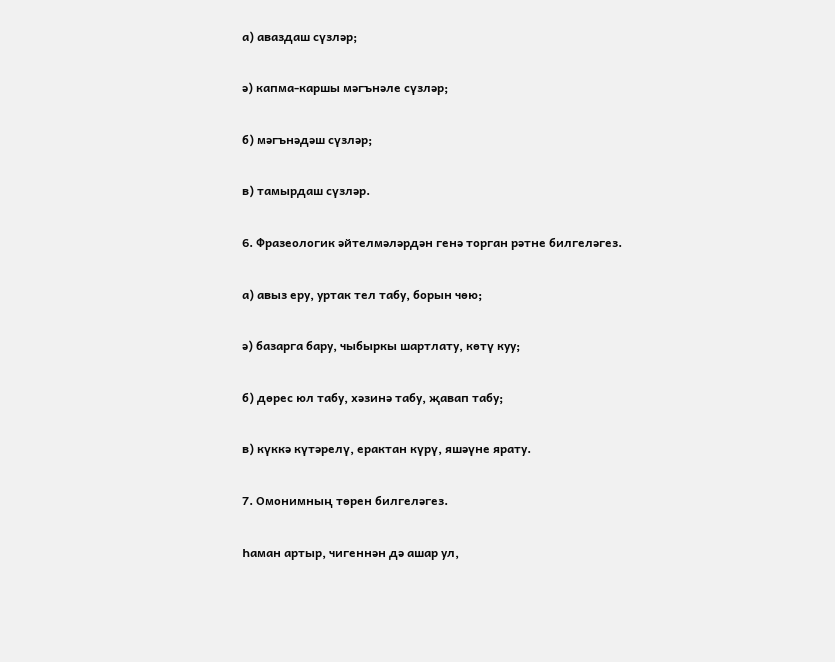а) аваздаш сүзләр;

ә) капма-каршы мәгънәле сүзләр;

б) мәгънәдәш сүзләр;

в) тамырдаш сүзләр.

6. Фразеологик әйтелмәләрдән генә торган рәтне билгеләгез.

а) авыз еру, уртак тел табу, борын чөю;

ә) базарга бару, чыбыркы шартлату, көтү куу;

б) дөрес юл табу, хәзинә табу, җавап табу;

в) күккә күтәрелү, ерактан күрү, яшәүне ярату.

7. Омонимның төрен билгеләгез.

Һаман артыр, чигеннән дә ашар ул,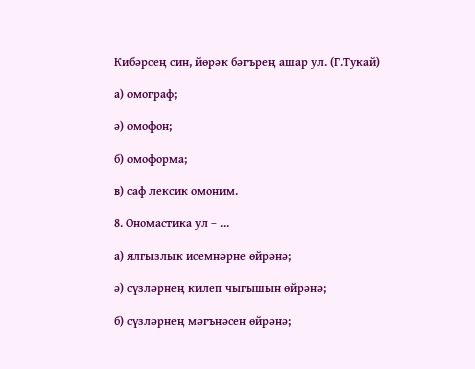Кибәрсең син, йөрәк бәгърең ашар ул. (Г.Тукай)

а) омограф;

ә) омофон;

б) омоформа;

в) саф лексик омоним.

8. Ономастика ул – ...

а) ялгызлык исемнәрне өйрәнә;

ә) сүзләрнең килеп чыгышын өйрәнә;

б) сүзләрнең мәгънәсен өйрәнә;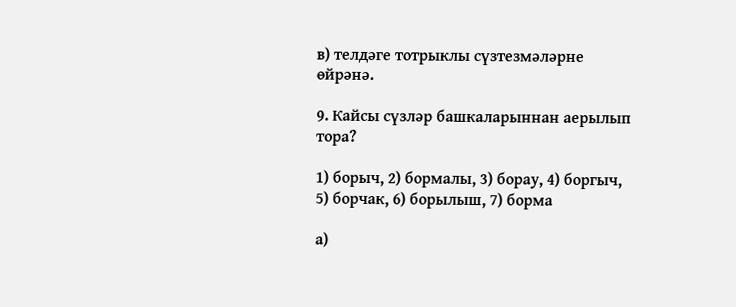в) телдәге тотрыклы сүзтезмәләрне өйрәнә.

9. Кайсы сүзләр башкаларыннан аерылып тора?

1) борыч, 2) бормалы, 3) борау, 4) боргыч, 5) борчак, 6) борылыш, 7) борма

а)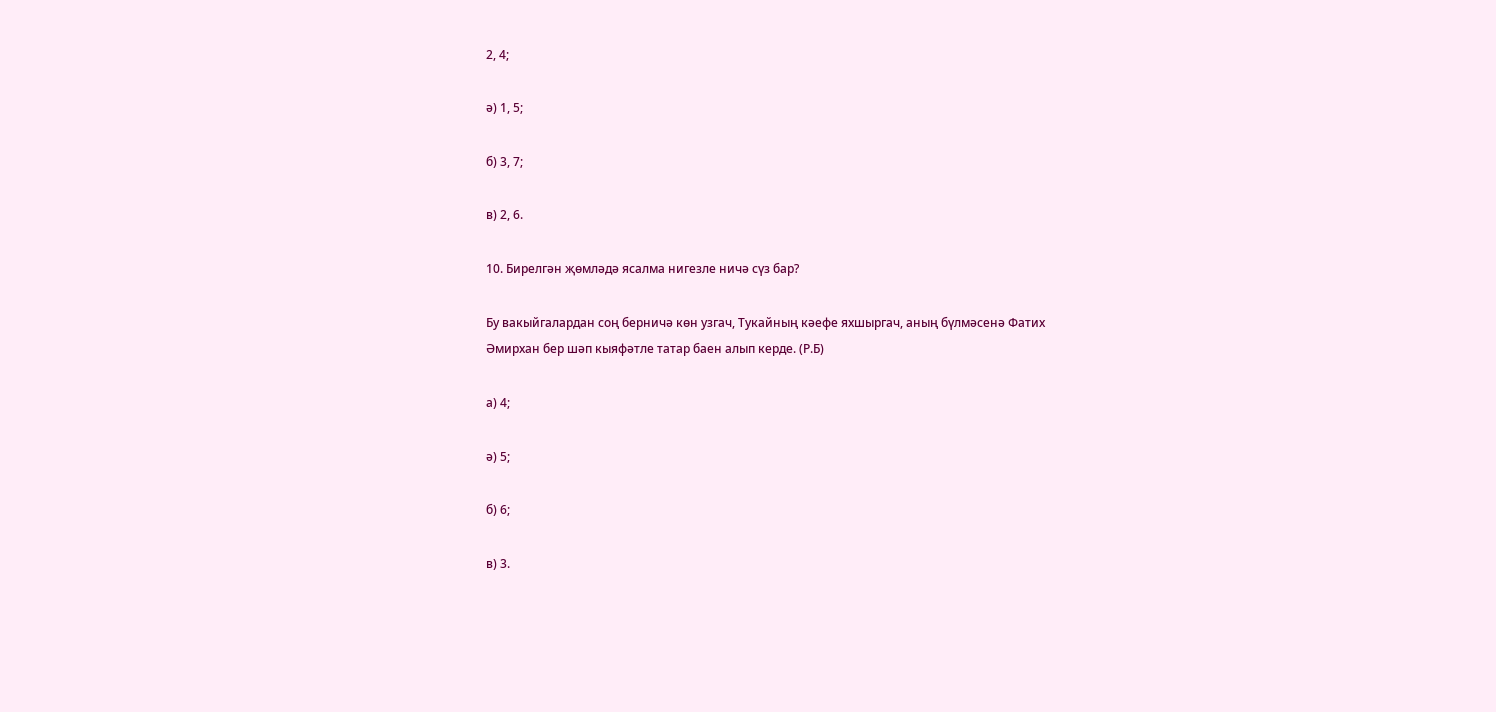2, 4;

ә) 1, 5;

б) 3, 7;

в) 2, 6.

10. Бирелгән җөмләдә ясалма нигезле ничә сүз бар?

Бу вакыйгалардан соң берничә көн узгач, Тукайның кәефе яхшыргач, аның бүлмәсенә Фатих Әмирхан бер шәп кыяфәтле татар баен алып керде. (Р.Б)

а) 4;

ә) 5;

б) 6;

в) 3.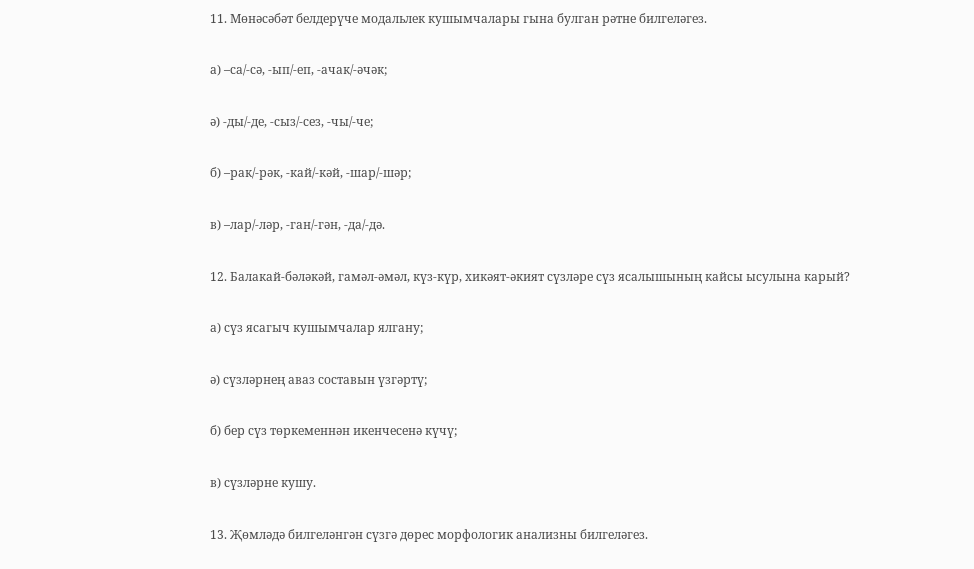11. Мөнәсәбәт белдерүче модальлек кушымчалары гына булган рәтне билгеләгез.

а) –са/-сә, -ып/-еп, -ачак/-әчәк;

ә) -ды/-де, -сыз/-сез, -чы/-че;

б) –рак/-рәк, -кай/-кәй, -шар/-шәр;

в) –лар/-ләр, -ган/-гән, -да/-дә.

12. Балакай-бәләкәй, гамәл-әмәл, күз-күр, хикәят-әкият сүзләре сүз ясалышының кайсы ысулына карый?

а) сүз ясагыч кушымчалар ялгану;

ә) сүзләрнең аваз составын үзгәртү;

б) бер сүз төркеменнән икенчесенә күчү;

в) сүзләрне кушу.

13. Җөмләдә билгеләнгән сүзгә дөрес морфологик анализны билгеләгез.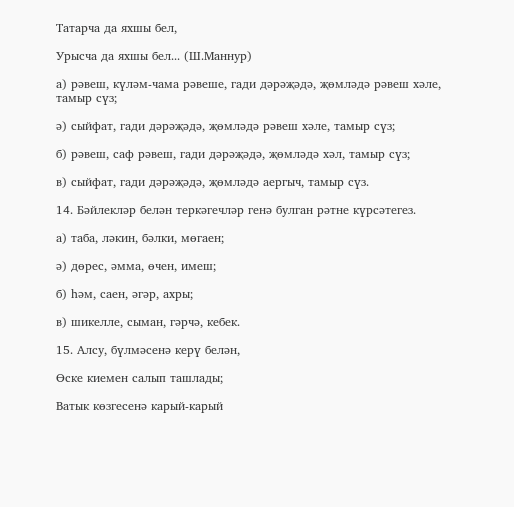Татарча да яхшы бел,

Урысча да яхшы бел... (Ш.Маннур)

а) рәвеш, күләм-чама рәвеше, гади дәрәҗәдә, җөмләдә рәвеш хәле, тамыр сүз;

ә) сыйфат, гади дәрәҗәдә, җөмләдә рәвеш хәле, тамыр сүз;

б) рәвеш, саф рәвеш, гади дәрәҗәдә, җөмләдә хәл, тамыр сүз;

в) сыйфат, гади дәрәҗәдә, җөмләдә аергыч, тамыр сүз.

14. Бәйлекләр белән теркәгечләр генә булган рәтне күрсәтегез.

а) таба, ләкин, бәлки, мөгаен;

ә) дөрес, әмма, өчен, имеш;

б) һәм, саен, әгәр, ахры;

в) шикелле, сыман, гәрчә, кебек.

15. Алсу, бүлмәсенә керү белән,

Өске киемен салып ташлады;

Ватык көзгесенә карый-карый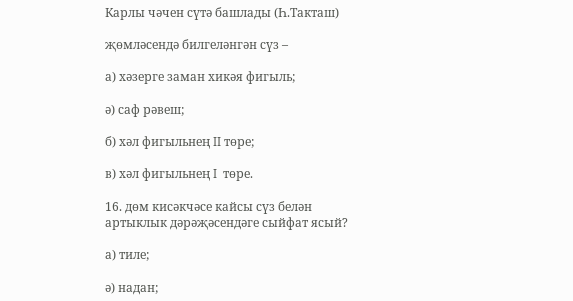Карлы чәчен сүтә башлады (Һ.Такташ)

җөмләсендә билгеләнгән сүз –

а) хәзерге заман хикәя фигыль;

ә) саф рәвеш;

б) хәл фигыльнең II төре;

в) хәл фигыльнең I  төре.

16. дөм кисәкчәсе кайсы сүз белән артыклык дәрәҗәсендәге сыйфат ясый?

а) тиле;

ә) надан;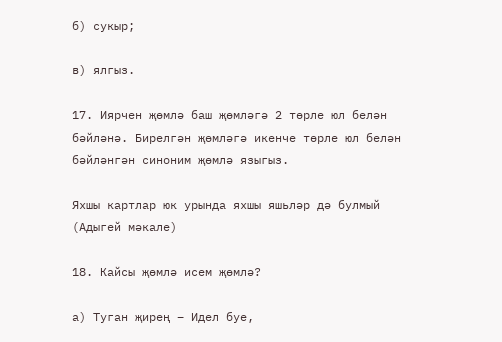б) сукыр;

в) ялгыз.

17. Иярчен җөмлә баш җөмләгә 2 төрле юл белән бәйләнә. Бирелгән җөмләгә икенче төрле юл белән бәйләнгән синоним җөмлә языгыз.

Яхшы картлар юк урында яхшы яшьләр дә булмый (Адыгей мәкале)

18. Кайсы җөмлә исем җөмлә?

а) Туган җирең – Идел буе,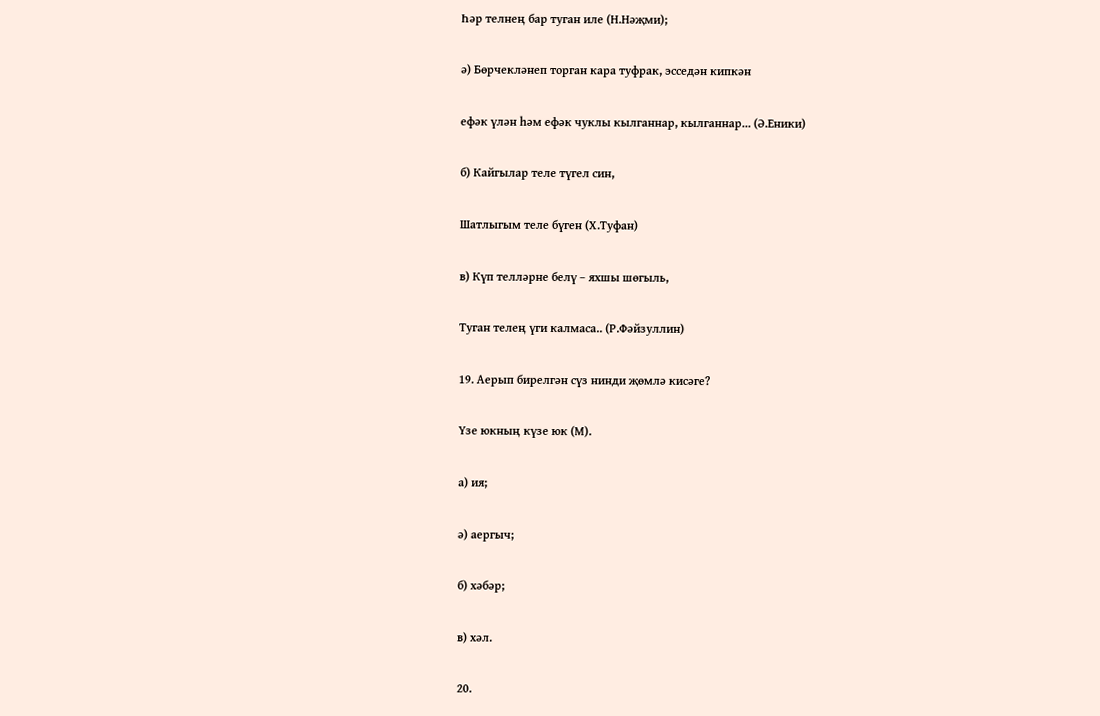Һәр телнең бар туган иле (Н.Нәҗми);

ә) Бөрчекләнеп торган кара туфрак, эсседән кипкән

ефәк үлән һәм ефәк чуклы кылганнар, кылганнар... (Ә.Еники)

б) Кайгылар теле түгел син,

Шатлыгым теле бүген (Х.Туфан)

в) Күп телләрне белү – яхшы шөгыль,

Туган телең үги калмаса.. (Р.Фәйзуллин)

19. Аерып бирелгән сүз нинди җөмлә кисәге?

Үзе юкның күзе юк (М).

а) ия;

ә) аергыч;

б) хәбәр;

в) хәл.

20.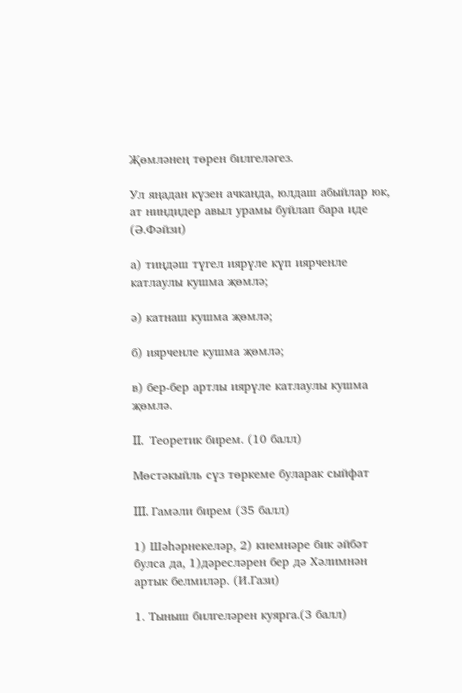Җөмләнең төрен билгеләгез.

Ул яңадан күзен ачканда, юлдаш абыйлар юк, ат ниндидер авыл урамы буйлап бара иде (Ә.Фәйзи)

а) тиңдәш түгел иярүле күп иярченле катлаулы кушма җөмлә;

ә) катнаш кушма җөмлә;

б) иярченле кушма җөмлә;

в) бер-бер артлы иярүле катлаулы кушма җөмлә.

II.  Теоретик бирем. (10 балл)

Мөстәкыйль сүз төркеме буларак сыйфат

III. Гамәли бирем (35 балл)

1) Шәһәрнекеләр, 2) киемнәре бик әйбәт булса да, 1)дәресләрен бер дә Хәлимнән артык белмиләр. (И.Гази)

1. Тыныш билгеләрен куярга.(3 балл)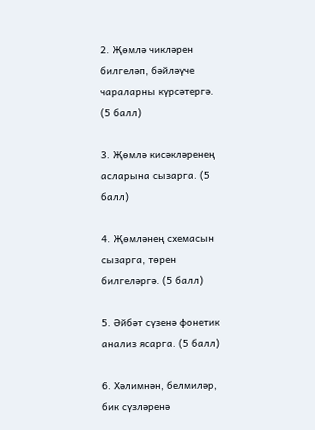2. Җөмлә чикләрен билгеләп, бәйләүче чараларны күрсәтергә. (5 балл)

3. Җөмлә кисәкләренең асларына сызарга. (5 балл)

4. Җөмләнең схемасын сызарга, төрен билгеләргә. (5 балл)

5. Әйбәт сүзенә фонетик анализ ясарга. (5 балл)

6. Хәлимнән, белмиләр, бик сүзләренә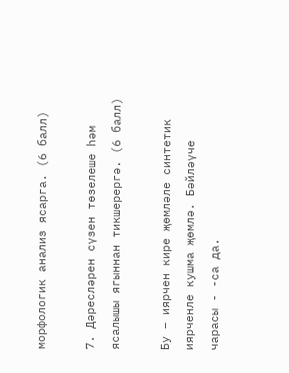морфологик анализ ясарга. (6 балл)

7. Дәресләрен сүзен төзелеше һәм ясалышы ягыннан тикшерергә. (6 балл)

Бу – иярчен кире җөмләле синтетик иярченле кушма җөмлә. Бәйләүче чарасы - -са да.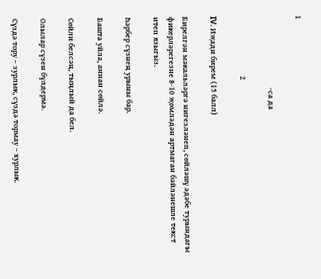1

                                    -са да

                              2

IV. Иҗади бирем (15 балл)

Бирелгән мәкальләргә нигезләнеп, сөйләшү әдәбе турындагы фикерләрегезне 8-10 җөмләдән артмаган бәйләнешле текст итеп языгыз.

Һәрбер сүзнең урыны бар.

Башта уйла, аннан сөйлә.

Сөйли белсәң, тыңлый да бел.

Олылар сүзен бүлдермә.

Сүздә тору – зурлык, сүздә тормау – хурлык.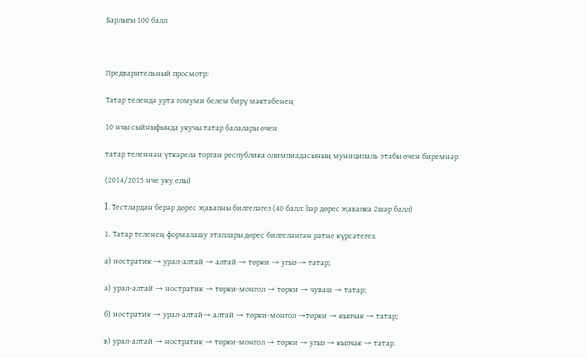Барлыгы 100 балл



Предварительный просмотр:

Татар телендә урта гомуми белем бирү мәктәбенең

10 нчы сыйныфында укучы татар балалары өчен

татар теленнән үткәрелә торган республика олимпиадасының муниципаль этабы өчен биремнәр

(2014/2015 нче уку елы)

I. Тестлардан берәр дөрес җавапны билгеләгез (40 балл: һәр дөрес җавапка 2шәр балл)

1. Татар теленең формалашу этаплары дөрес билгеләнгән рәтне күрсәтегез.

а) ностратик → урал-алтай → алтай → төрки → угыз → татар;

ә) урал-алтай → ностратик → төрки-монгол → төрки → чуваш → татар;

б) ностратик → урал-алтай→ алтай → төрки-монгол →төрки → кыпчак → татар;

в) урал-алтай → ностратик → төрки-монгол → төрки → угыз → кыпчак → татар.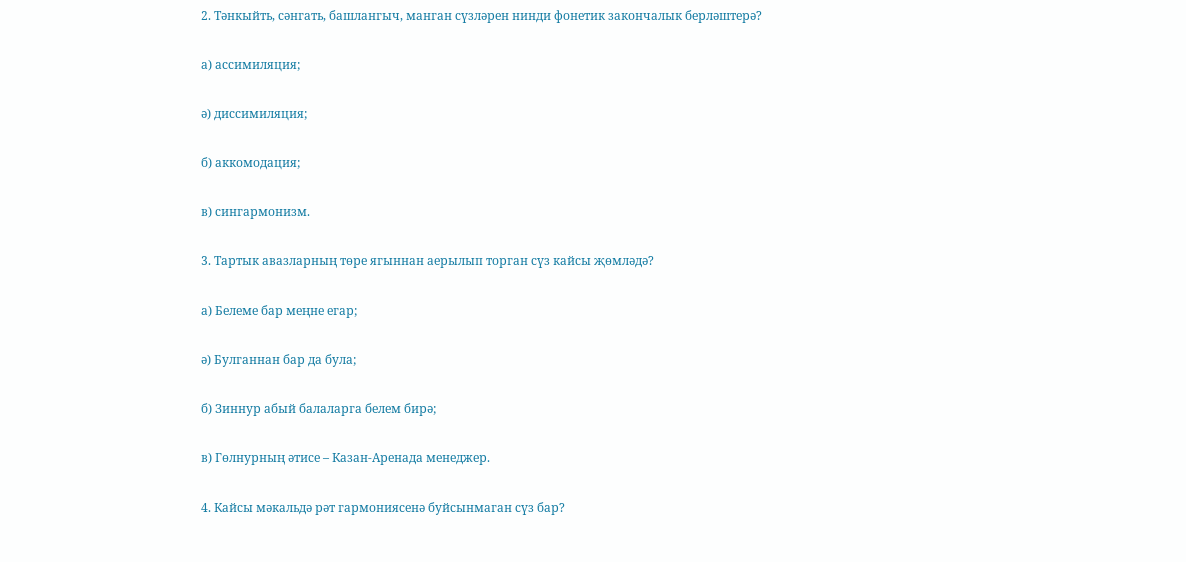2. Тәнкыйть, сәнгать, башлангыч, манган сүзләрен нинди фонетик закончалык берләштерә?

а) ассимиляция;

ә) диссимиляция;

б) аккомодация;

в) сингармонизм.

3. Тартык авазларның төре ягыннан аерылып торган сүз кайсы җөмләдә?

а) Белеме бар меңне егар;

ә) Булганнан бар да була;

б) Зиннур абый балаларга белем бирә;

в) Гөлнурның әтисе – Казан-Аренада менеджер.

4. Кайсы мәкальдә рәт гармониясенә буйсынмаган сүз бар?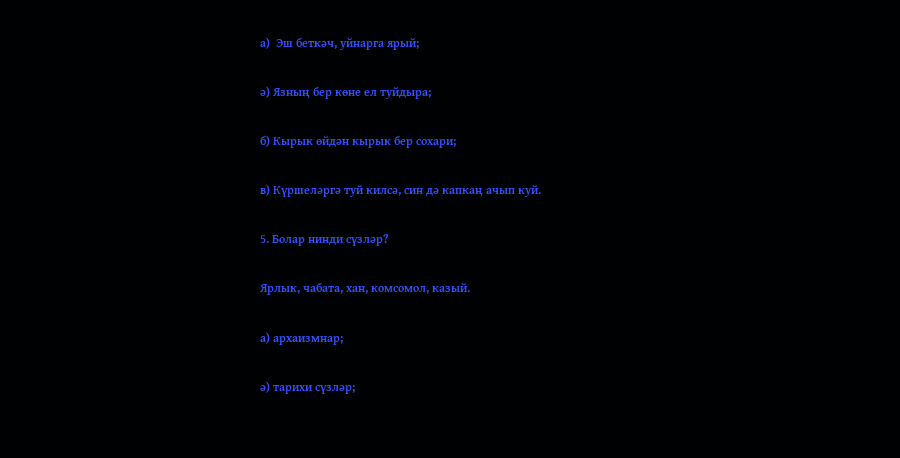а)  Эш беткәч, уйнарга ярый;

ә) Язның бер көне ел туйдыра;

б) Кырык өйдән кырык бер сохари;

в) Күршеләргә туй килсә, син дә капкаң ачып куй.

5. Болар нинди сүзләр?

Ярлык, чабата, хан, комсомол, казый.

а) архаизмнар;

ә) тарихи сүзләр;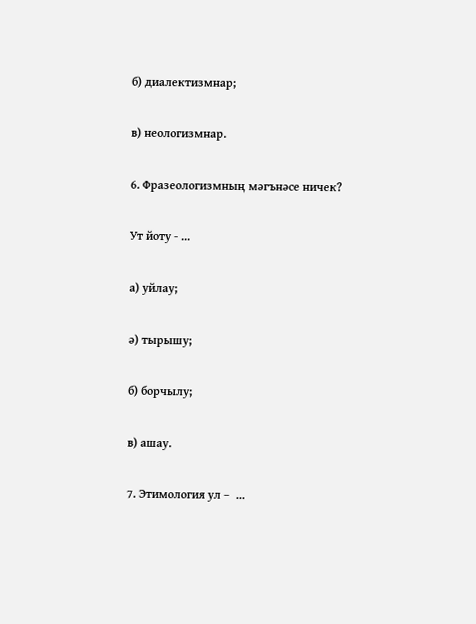б) диалектизмнар;

в) неологизмнар.

6. Фразеологизмның мәгънәсе ничек?

Ут йоту - ...

а) уйлау;

ә) тырышу;

б) борчылу;

в) ашау.

7. Этимология ул –  ...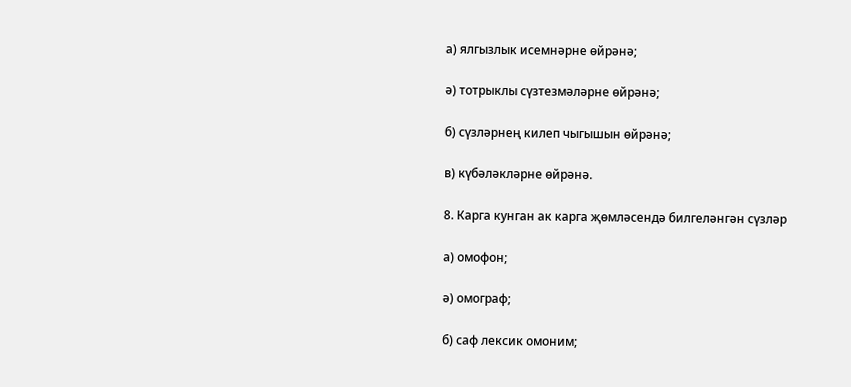а) ялгызлык исемнәрне өйрәнә;

ә) тотрыклы сүзтезмәләрне өйрәнә;

б) сүзләрнең килеп чыгышын өйрәнә;

в) күбәләкләрне өйрәнә.

8. Карга кунган ак карга җөмләсендә билгеләнгән сүзләр

а) омофон;

ә) омограф;

б) саф лексик омоним;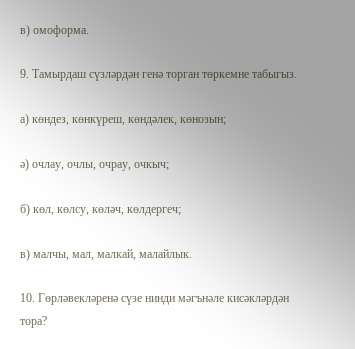в) омоформа.

9. Тамырдаш сүзләрдән генә торган төркемне табыгыз.

а) көндез, көнкүреш, көндәлек, көнозын;

ә) очлау, очлы, очрау, очкыч;

б) көл, көлсу, көләч, көлдергеч;

в) малчы, мал, малкай, малайлык.

10. Гөрләвекләренә сүзе нинди мәгънәле кисәкләрдән тора?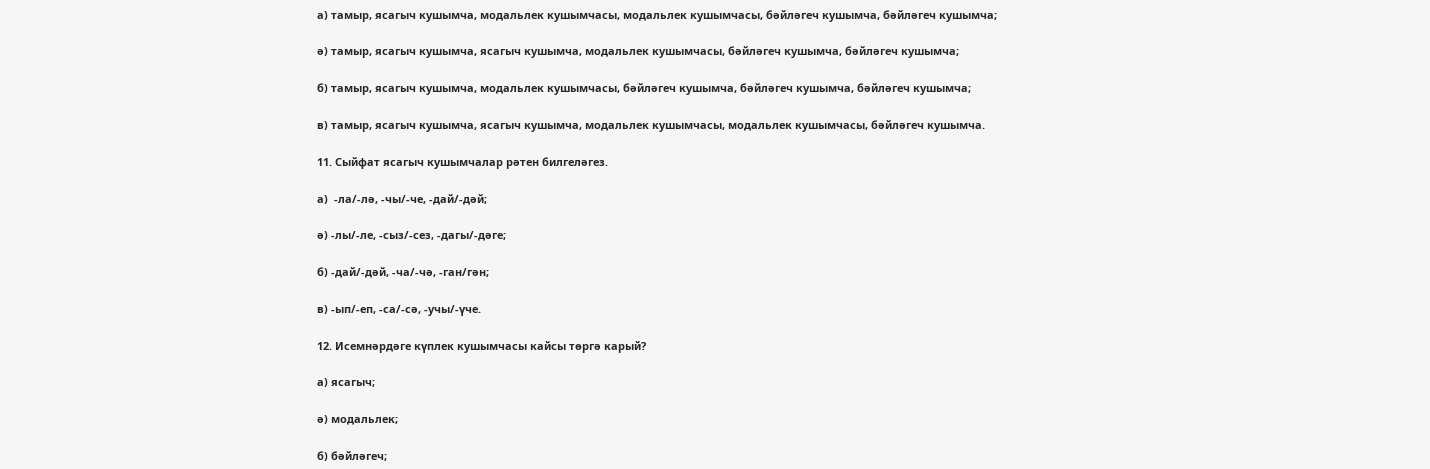а) тамыр, ясагыч кушымча, модальлек кушымчасы, модальлек кушымчасы, бәйләгеч кушымча, бәйләгеч кушымча;

ә) тамыр, ясагыч кушымча, ясагыч кушымча, модальлек кушымчасы, бәйләгеч кушымча, бәйләгеч кушымча;

б) тамыр, ясагыч кушымча, модальлек кушымчасы, бәйләгеч кушымча, бәйләгеч кушымча, бәйләгеч кушымча;

в) тамыр, ясагыч кушымча, ясагыч кушымча, модальлек кушымчасы, модальлек кушымчасы, бәйләгеч кушымча.

11. Сыйфат ясагыч кушымчалар рәтен билгеләгез.

а)  -ла/-лә, -чы/-че, -дай/-дәй;

ә) -лы/-ле, -сыз/-сез, -дагы/-дәге;

б) -дай/-дәй, -ча/-чә, -ган/гән;

в) -ып/-еп, -са/-сә, -учы/-үче.

12. Исемнәрдәге күплек кушымчасы кайсы төргә карый?

а) ясагыч;

ә) модальлек;

б) бәйләгеч;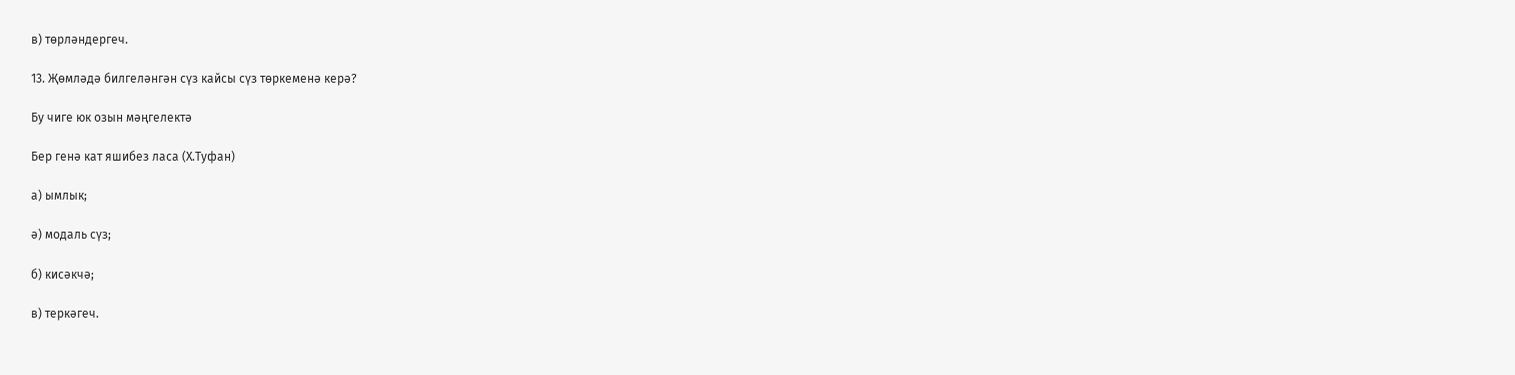в) төрләндергеч.

13. Җөмләдә билгеләнгән сүз кайсы сүз төркеменә керә?

Бу чиге юк озын мәңгелектә

Бер генә кат яшибез ласа (Х.Туфан)

а) ымлык;

ә) модаль сүз;

б) кисәкчә;

в) теркәгеч.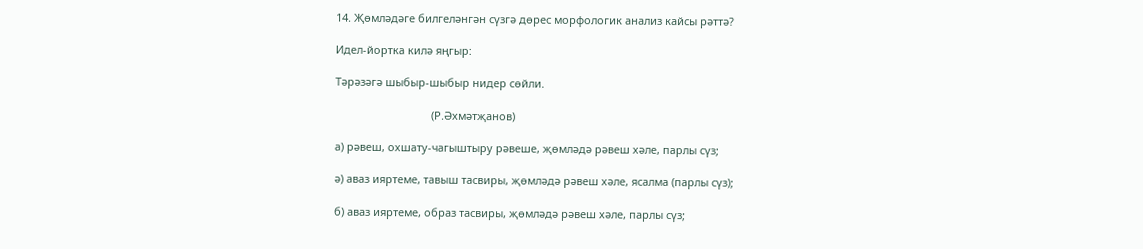14. Җөмләдәге билгеләнгән сүзгә дөрес морфологик анализ кайсы рәттә?

Идел-йортка килә яңгыр:

Тәрәзәгә шыбыр-шыбыр нидер сөйли.

                                (Р.Әхмәтҗанов)

а) рәвеш, охшату-чагыштыру рәвеше, җөмләдә рәвеш хәле, парлы сүз;

ә) аваз ияртеме, тавыш тасвиры, җөмләдә рәвеш хәле, ясалма (парлы сүз);

б) аваз ияртеме, образ тасвиры, җөмләдә рәвеш хәле, парлы сүз;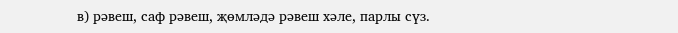в) рәвеш, саф рәвеш, җөмләдә рәвеш хәле, парлы сүз.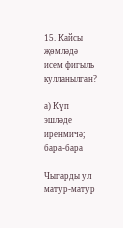15. Кайсы җөмләдә исем фигыль кулланылган?

а) Күп эшләде иренмичә; бара-бара

Чыгарды ул матур-матур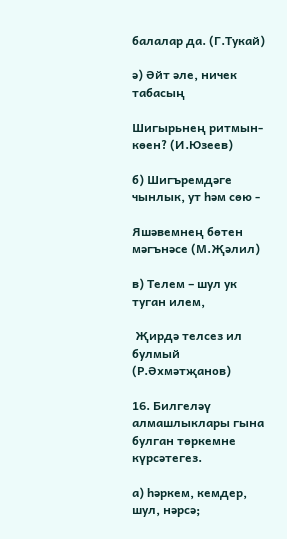балалар да. (Г.Тукай)

ә) Әйт әле, ничек табасың

Шигырьнең ритмын-көен? (И.Юзеев)

б) Шигъремдәге чынлык, ут һәм сөю -

Яшәвемнең бөтен мәгънәсе (М.Җәлил)

в) Телем – шул ук туган илем,

 Җирдә телсез ил булмый (Р.Әхмәтҗанов)

16. Билгеләү алмашлыклары гына булган төркемне күрсәтегез.

а) һәркем, кемдер, шул, нәрсә;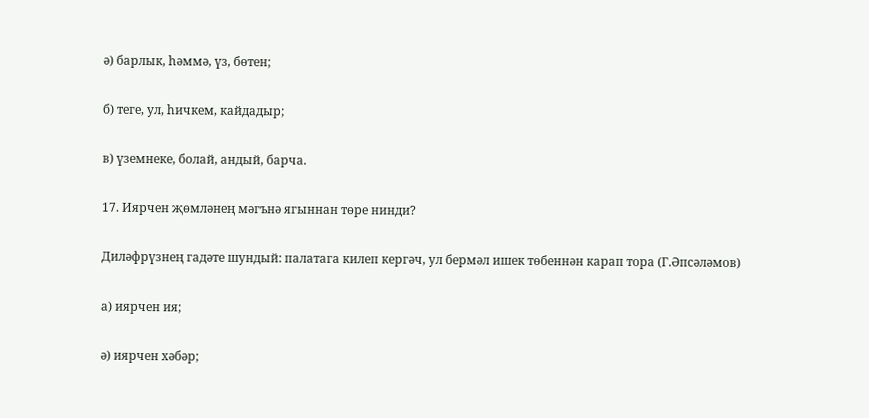ә) барлык, һәммә, үз, бөтен;

б) теге, ул, һичкем, кайдадыр;

в) үземнеке, болай, андый, барча.

17. Иярчен җөмләнең мәгънә ягыннан төре нинди?

Диләфрүзнең гадәте шундый: палатага килеп кергәч, ул бермәл ишек төбеннән карап тора (Г.Әпсәләмов)

а) иярчен ия;

ә) иярчен хәбәр;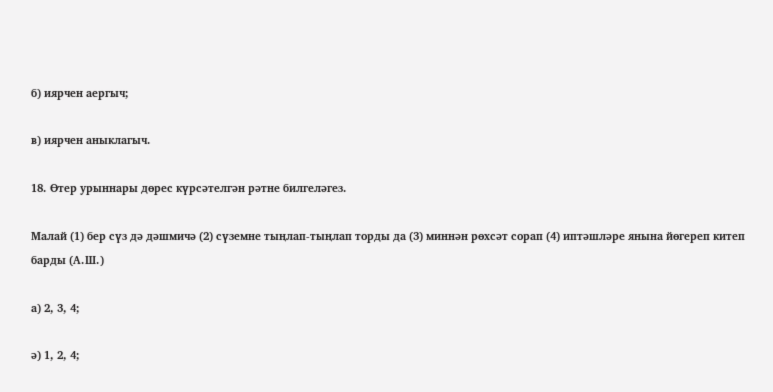б) иярчен аергыч;

в) иярчен аныклагыч.

18. Өтер урыннары дөрес күрсәтелгән рәтне билгеләгез.

Малай (1) бер сүз дә дәшмичә (2) сүземне тыңлап-тыңлап торды да (3) миннән рөхсәт сорап (4) иптәшләре янына йөгереп китеп барды (А.Ш.)

а) 2, 3, 4;

ә) 1, 2, 4;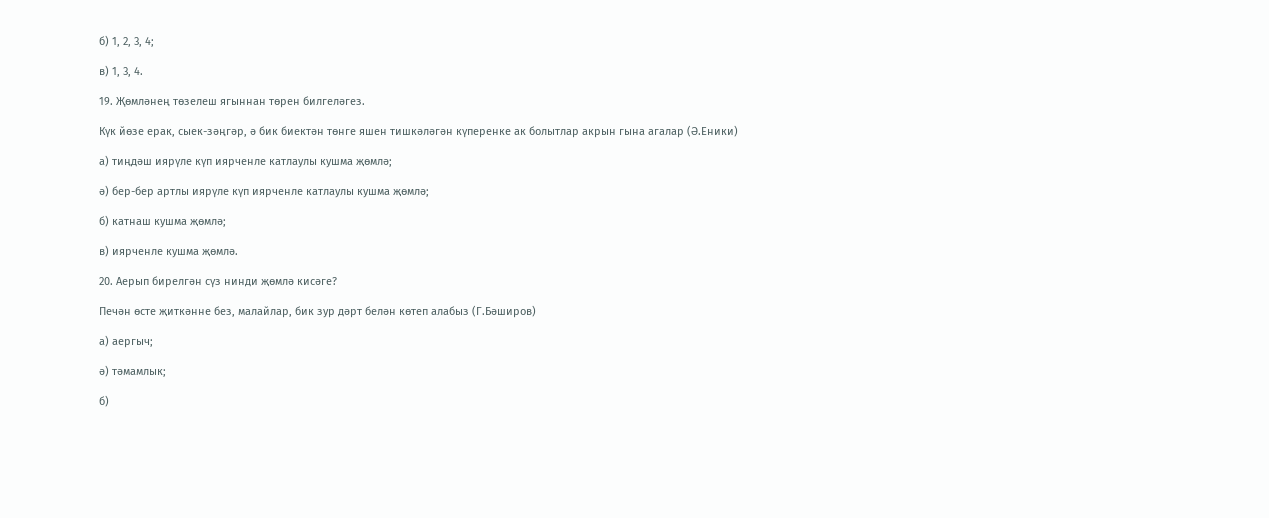б) 1, 2, 3, 4;

в) 1, 3, 4.

19. Җөмләнең төзелеш ягыннан төрен билгеләгез.

Күк йөзе ерак, сыек-зәңгәр, ә бик биектән төнге яшен тишкәләгән күперенке ак болытлар акрын гына агалар (Ә.Еники)

а) тиңдәш иярүле күп иярченле катлаулы кушма җөмлә;

ә) бер-бер артлы иярүле күп иярченле катлаулы кушма җөмлә;

б) катнаш кушма җөмлә;

в) иярченле кушма җөмлә.

20. Аерып бирелгән сүз нинди җөмлә кисәге?

Печән өсте җиткәнне без, малайлар, бик зур дәрт белән көтеп алабыз (Г.Бәширов)

а) аергыч;

ә) тәмамлык;

б)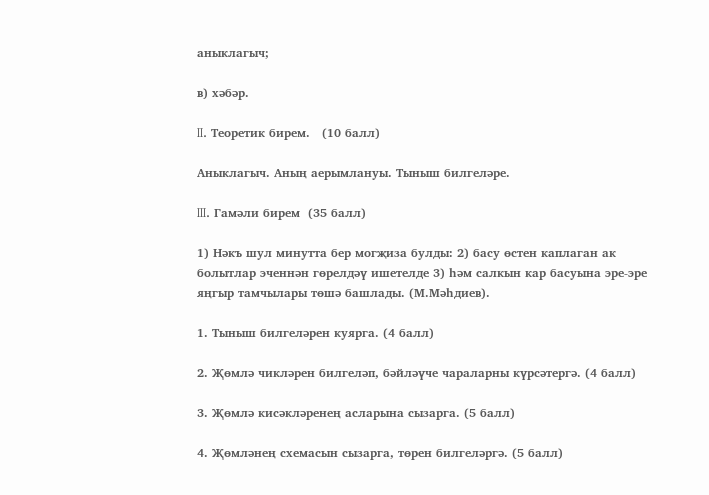аныклагыч;

в) хәбәр.

II. Теоретик бирем.   (10 балл)

Аныклагыч. Аның аерымлануы. Тыныш билгеләре.

III. Гамәли бирем  (35 балл)

1) Нәкъ шул минутта бер могҗиза булды: 2) басу өстен каплаган ак болытлар эченнән гөрелдәү ишетелде 3) һәм салкын кар басуына эре-эре яңгыр тамчылары төшә башлады. (М.Мәһдиев).

1. Тыныш билгеләрен куярга. (4 балл)

2. Җөмлә чикләрен билгеләп, бәйләүче чараларны күрсәтергә. (4 балл)

3. Җөмлә кисәкләренең асларына сызарга. (5 балл)

4. Җөмләнең схемасын сызарга, төрен билгеләргә. (5 балл)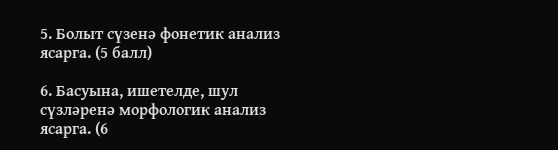5. Болыт сүзенә фонетик анализ ясарга. (5 балл)

6. Басуына, ишетелде, шул сүзләренә морфологик анализ ясарга. (6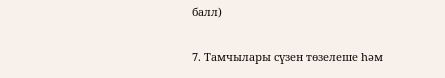балл)

7. Тамчылары сүзен төзелеше һәм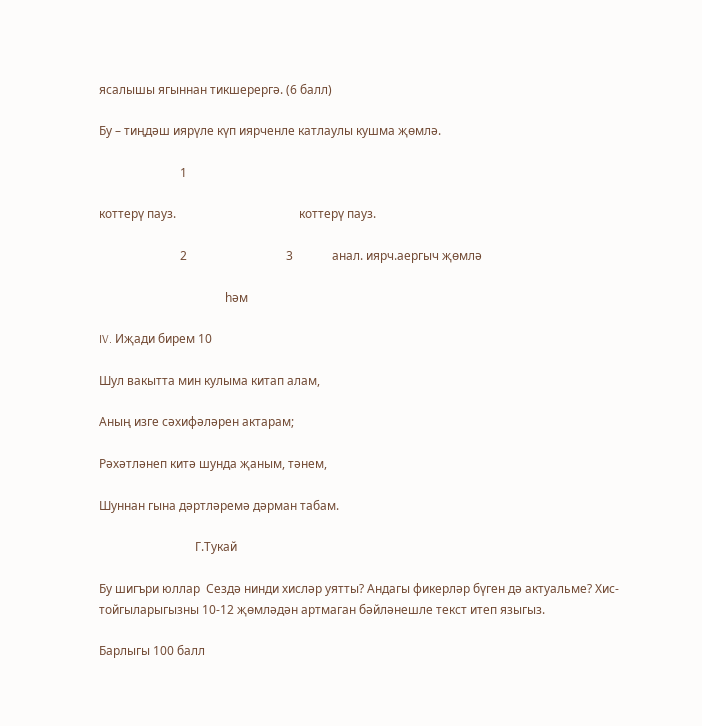ясалышы ягыннан тикшерергә. (6 балл)

Бу – тиңдәш иярүле күп иярченле катлаулы кушма җөмлә.

                           1

коттерү пауз.                                         коттерү пауз.

                           2                                 3             анал. иярч.аергыч җөмлә

                                          һәм

IV. Иҗади бирем 10

Шул вакытта мин кулыма китап алам,

Аның изге сәхифәләрен актарам;

Рәхәтләнеп китә шунда җаным, тәнем,

Шуннан гына дәртләремә дәрман табам.

                                Г.Тукай

Бу шигъри юллар  Сездә нинди хисләр уятты? Андагы фикерләр бүген дә актуальме? Хис-тойгыларыгызны 10-12 җөмләдән артмаган бәйләнешле текст итеп языгыз.

Барлыгы 100 балл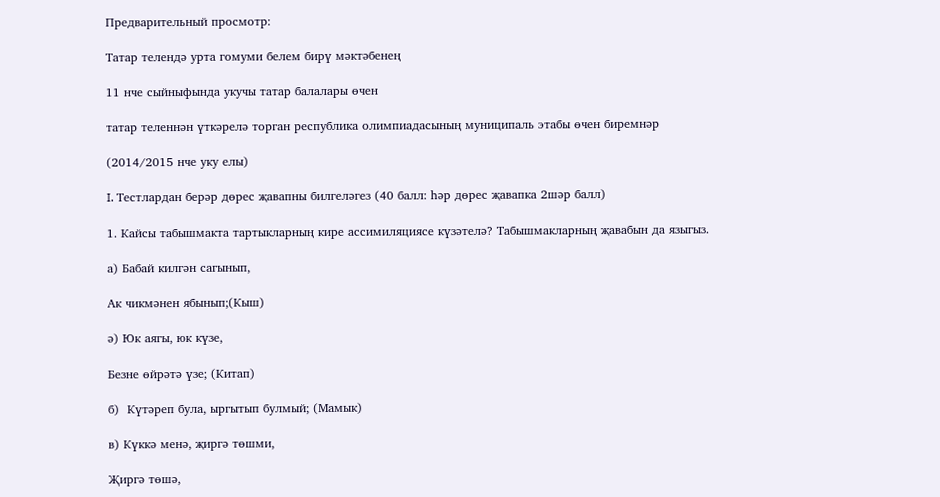Предварительный просмотр:

Татар телендә урта гомуми белем бирү мәктәбенең

11 нче сыйныфында укучы татар балалары өчен

татар теленнән үткәрелә торган республика олимпиадасының муниципаль этабы өчен биремнәр

(2014/2015 нче уку елы)

I. Тестлардан берәр дөрес җавапны билгеләгез (40 балл: һәр дөрес җавапка 2шәр балл)

1. Кайсы табышмакта тартыкларның кире ассимиляциясе күзәтелә? Табышмакларның җавабын да языгыз.

а) Бабай килгән сагынып,

Ак чикмәнен ябынып;(Кыш)

ә) Юк аягы, юк күзе,

Безне өйрәтә үзе; (Китап)

б)  Күтәреп була, ыргытып булмый; (Мамык)

в) Күккә менә, җиргә төшми,

Җиргә төшә,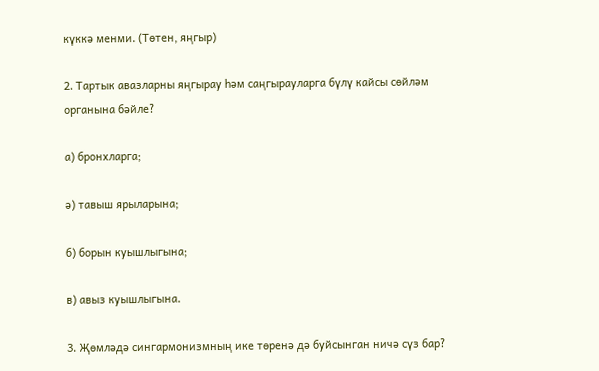күккә менми. (Төтен, яңгыр)

2. Тартык авазларны яңгырау һәм саңгырауларга бүлү кайсы сөйләм органына бәйле?

а) бронхларга;

ә) тавыш ярыларына;

б) борын куышлыгына;

в) авыз куышлыгына.

3. Җөмләдә сингармонизмның ике төренә дә буйсынган ничә сүз бар?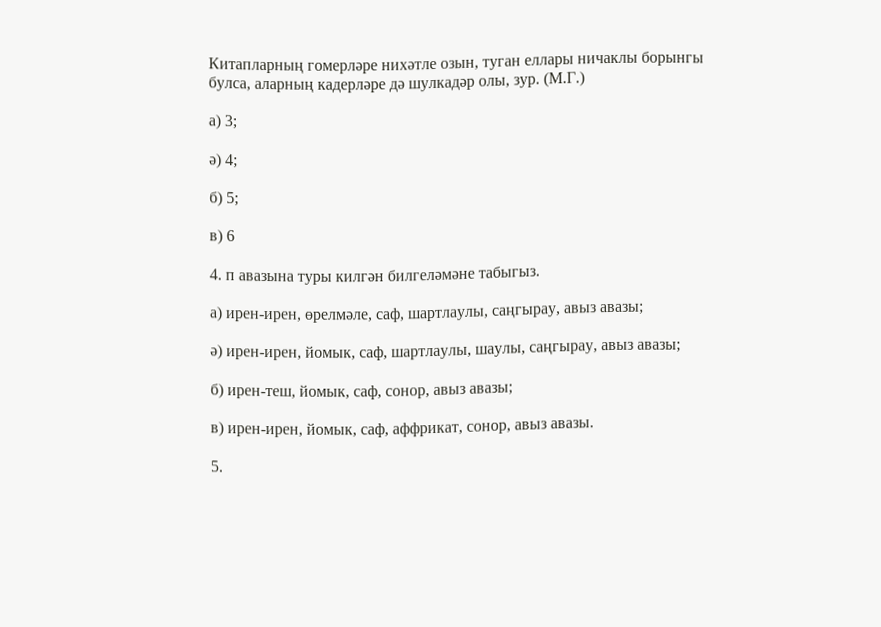Китапларның гомерләре нихәтле озын, туган еллары ничаклы борынгы булса, аларның кадерләре дә шулкадәр олы, зур. (М.Г.)

а) 3;

ә) 4;

б) 5;

в) 6

4. п авазына туры килгән билгеләмәне табыгыз.

а) ирен-ирен, өрелмәле, саф, шартлаулы, саңгырау, авыз авазы;

ә) ирен-ирен, йомык, саф, шартлаулы, шаулы, саңгырау, авыз авазы;

б) ирен-теш, йомык, саф, сонор, авыз авазы;

в) ирен-ирен, йомык, саф, аффрикат, сонор, авыз авазы.

5.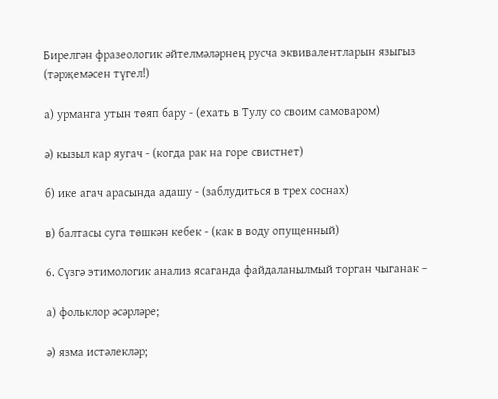Бирелгән фразеологик әйтелмәләрнең русча эквивалентларын языгыз (тәрҗемәсен түгел!)

а) урманга утын төяп бару - (ехать в Тулу со своим самоваром)

ә) кызыл кар яугач - (когда рак на горе свистнет)

б) ике агач арасында адашу - (заблудиться в трех соснах)

в) балтасы суга төшкән кебек - (как в воду опущенный)

6. Сүзгә этимологик анализ ясаганда файдаланылмый торган чыганак –

а) фольклор әсәрләре;

ә) язма истәлекләр;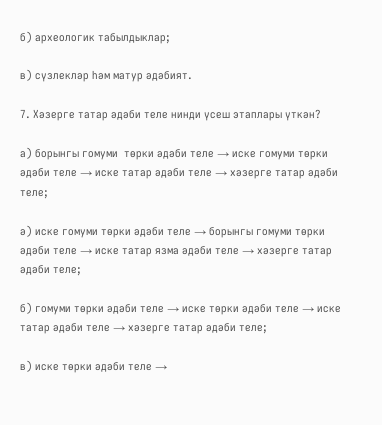б) археологик табылдыклар;

в) сүзлекләр һәм матур әдәбият.

7. Хәзерге татар әдәби теле нинди үсеш этаплары үткән?

а) борынгы гомуми  төрки әдәби теле → иске гомуми төрки әдәби теле → иске татар әдәби теле → хәзерге татар әдәби теле;

ә) иске гомуми төрки әдәби теле → борынгы гомуми төрки әдәби теле → иске татар язма әдәби теле → хәзерге татар әдәби теле;

б) гомуми төрки әдәби теле → иске төрки әдәби теле → иске татар әдәби теле → хәзерге татар әдәби теле;

в) иске төрки әдәби теле →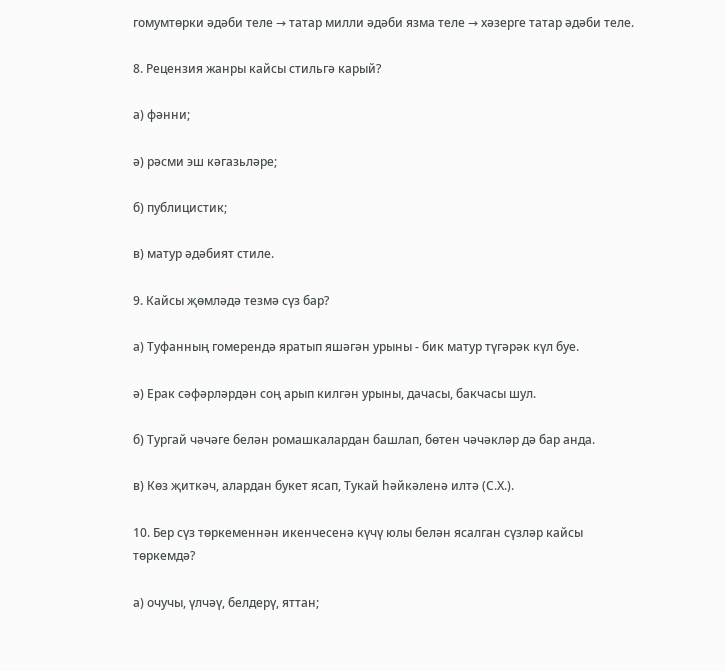гомумтөрки әдәби теле → татар милли әдәби язма теле → хәзерге татар әдәби теле.

8. Рецензия жанры кайсы стильгә карый?

а) фәнни;

ә) рәсми эш кәгазьләре;

б) публицистик;

в) матур әдәбият стиле.

9. Кайсы җөмләдә тезмә сүз бар?

а) Туфанның гомерендә яратып яшәгән урыны - бик матур түгәрәк күл буе.

ә) Ерак сәфәрләрдән соң арып килгән урыны, дачасы, бакчасы шул.

б) Тургай чәчәге белән ромашкалардан башлап, бөтен чәчәкләр дә бар анда.

в) Көз җиткәч, алардан букет ясап, Тукай һәйкәленә илтә (С.Х.).

10. Бер сүз төркеменнән икенчесенә күчү юлы белән ясалган сүзләр кайсы төркемдә?

а) очучы, үлчәү, белдерү, яттан;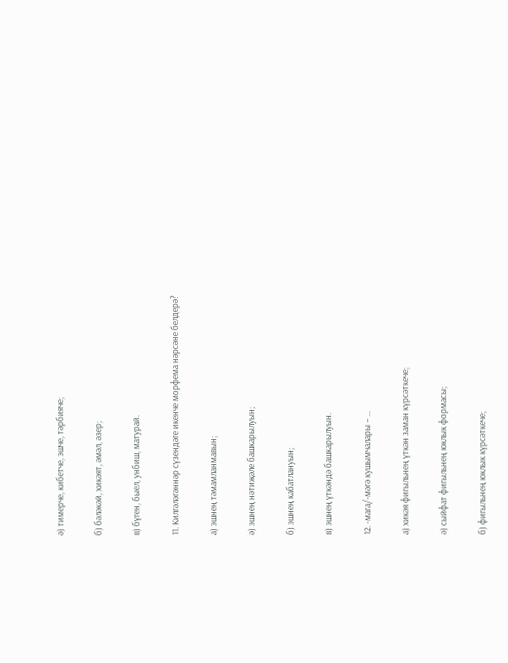ә) тимерче, кибетче, эшче, тәрбияче;

б) бәләкәй, хикәят, әмәл, әзер;

в) бүген, быел, унбиш, матурай.

11. Килгәләгәннәр сүзендәге икенче морфема нәрсәне белдерә?

а) эшнең тәмамланмавын;

ә) эшнең нәтиҗәле башкарылуын;

б) эшнең кабатлануын;

в) эшнең үткәндә башкарылуын.

12. -мага/-мәгә кушымчалары – ...

а) хикәя фигыльнең үткән заман күрсәткече;

ә) сыйфат фигыльнең юклык формасы;

б) фигыльнең юклык күрсәткече;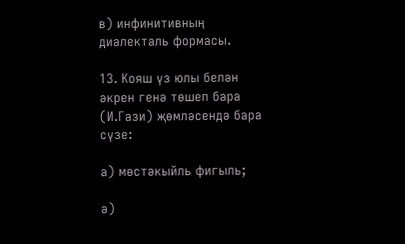в) инфинитивның диалекталь формасы.

13. Кояш үз юлы белән әкрен генә төшеп бара (И.Гази) җөмләсендә бара сүзе:

а) мөстәкыйль фигыль;

ә)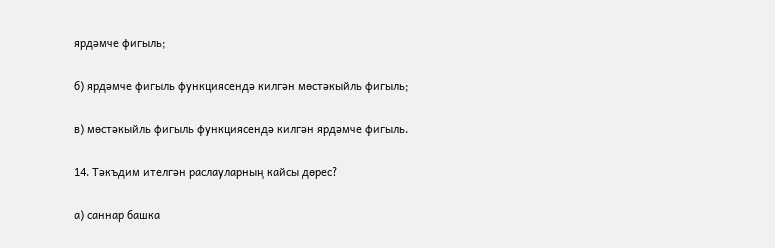ярдәмче фигыль;

б) ярдәмче фигыль функциясендә килгән мөстәкыйль фигыль;

в) мөстәкыйль фигыль функциясендә килгән ярдәмче фигыль.

14. Тәкъдим ителгән раслауларның кайсы дөрес?

а) саннар башка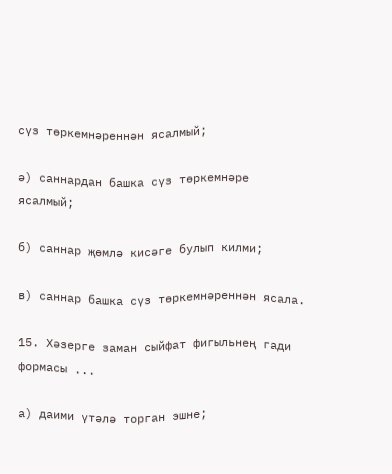сүз төркемнәреннән ясалмый;

ә) саннардан башка сүз төркемнәре ясалмый;

б) саннар җөмлә кисәге булып килми;

в) саннар башка сүз төркемнәреннән ясала.

15. Хәзерге заман сыйфат фигыльнең гади формасы ...

а) даими үтәлә торган эшне;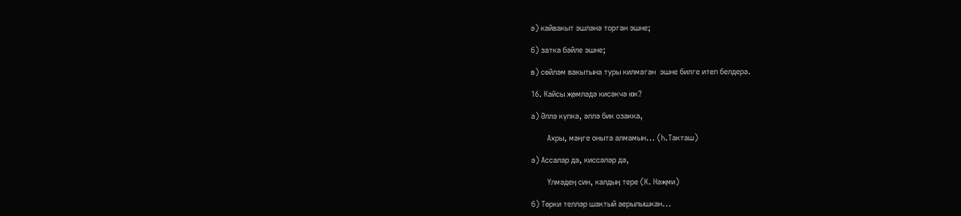ә) кайвакыт эшләнә торган эшне;

б) затка бәйле эшне;

в) сөйләм вакытына туры килмәгән  эшне билге итеп белдерә.

16. Кайсы җөмләдә кисәкчә юк?

а) Әллә күпкә, әллә бик озакка,

        Ахры, мәңге оныта алмамын... (Һ.Такташ)

ә) Ассалар да, киссәләр дә,

        Үлмәдең син, калдың тере (К. Нәҗми)

б) Төрки телләр шактый аерылышкан...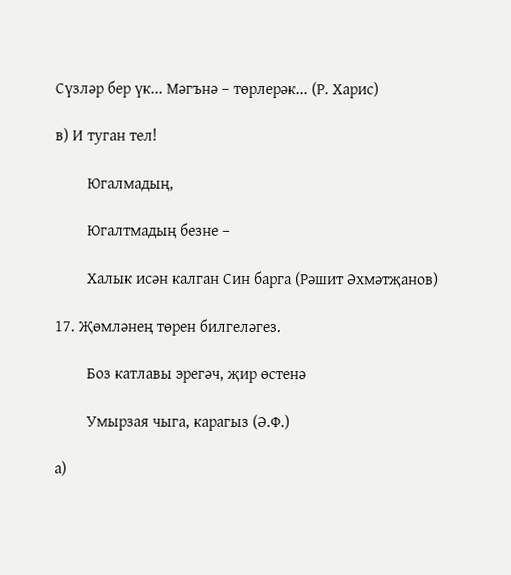Сүзләр бер үк... Мәгънә – төрлерәк... (Р. Харис)

в) И туган тел!

        Югалмадың,

        Югалтмадың безне –

        Халык исән калган Син барга (Рәшит Әхмәтҗанов)

17. Җөмләнең төрен билгеләгез.

        Боз катлавы эрегәч, җир өстенә

        Умырзая чыга, карагыз (Ә.Ф.)

а)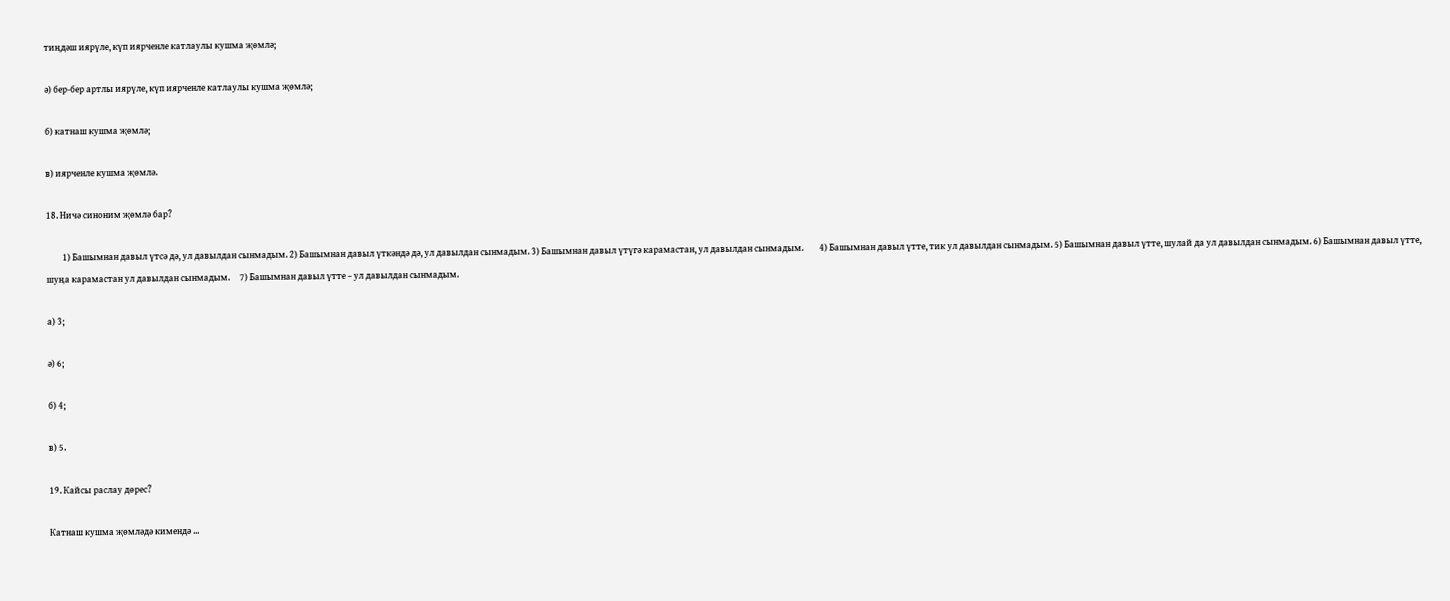тиңдәш иярүле, күп иярченле катлаулы кушма җөмлә;

ә) бер-бер артлы иярүле, күп иярченле катлаулы кушма җөмлә;

б) катнаш кушма җөмлә;

в) иярченле кушма җөмлә.

18. Ничә синоним җөмлә бар?

        1) Башымнан давыл үтсә дә, ул давылдан сынмадым. 2) Башымнан давыл үткәндә дә, ул давылдан сынмадым. 3) Башымнан давыл үтүгә карамастан, ул давылдан сынмадым.        4) Башымнан давыл үтте, тик ул давылдан сынмадым. 5) Башымнан давыл үтте, шулай да ул давылдан сынмадым. 6) Башымнан давыл үтте, шуңа карамастан ул давылдан сынмадым.     7) Башымнан давыл үтте – ул давылдан сынмадым.

а) 3;

ә) 6;

б) 4;

в) 5.

19. Кайсы раслау дөрес?

Катнаш кушма җөмләдә кимендә ...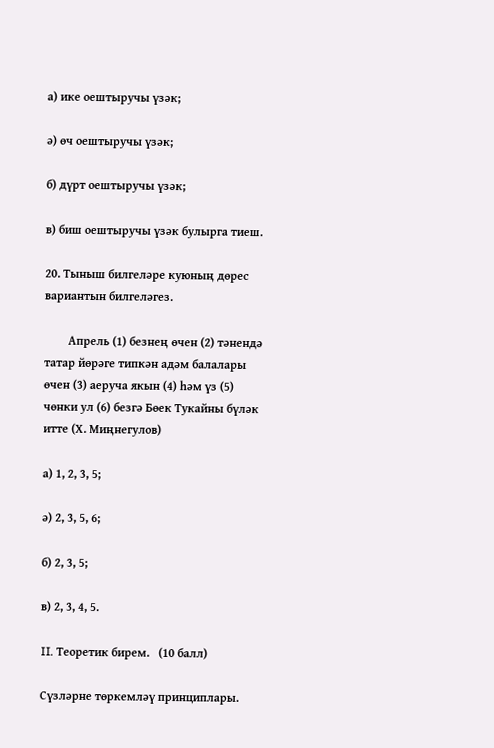а) ике оештыручы үзәк;

ә) өч оештыручы үзәк;

б) дүрт оештыручы үзәк;

в) биш оештыручы үзәк булырга тиеш.

20. Тыныш билгеләре куюның дөрес вариантын билгеләгез.

        Апрель (1) безнең өчен (2) тәнендә татар йөрәге типкән адәм балалары өчен (3) аеруча якын (4) һәм үз (5) чөнки ул (6) безгә Бөек Тукайны бүләк итте (Х. Миңнегулов)

а) 1, 2, 3, 5;

ә) 2, 3, 5, 6;

б) 2, 3, 5;

в) 2, 3, 4, 5.

II. Теоретик бирем.   (10 балл)

Сүзләрне төркемләү принциплары.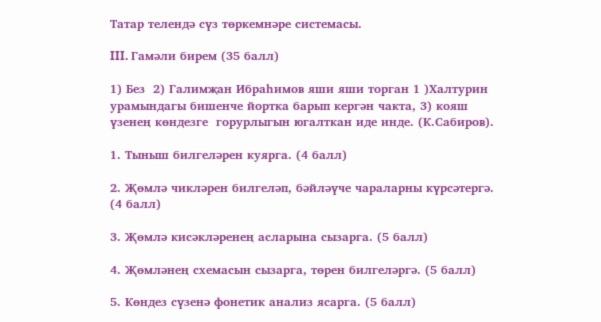Татар телендә сүз төркемнәре системасы.

III. Гамәли бирем (35 балл)

1) Без  2) Галимҗан Ибраһимов яши яши торган 1 )Халтурин урамындагы бишенче йортка барып кергән чакта, 3) кояш үзенең көндезге  горурлыгын югалткан иде инде. (К.Сабиров).

1. Тыныш билгеләрен куярга. (4 балл)

2. Җөмлә чикләрен билгеләп, бәйләүче чараларны күрсәтергә. (4 балл)

3. Җөмлә кисәкләренең асларына сызарга. (5 балл)

4. Җөмләнең схемасын сызарга, төрен билгеләргә. (5 балл)

5. Көндез сүзенә фонетик анализ ясарга. (5 балл)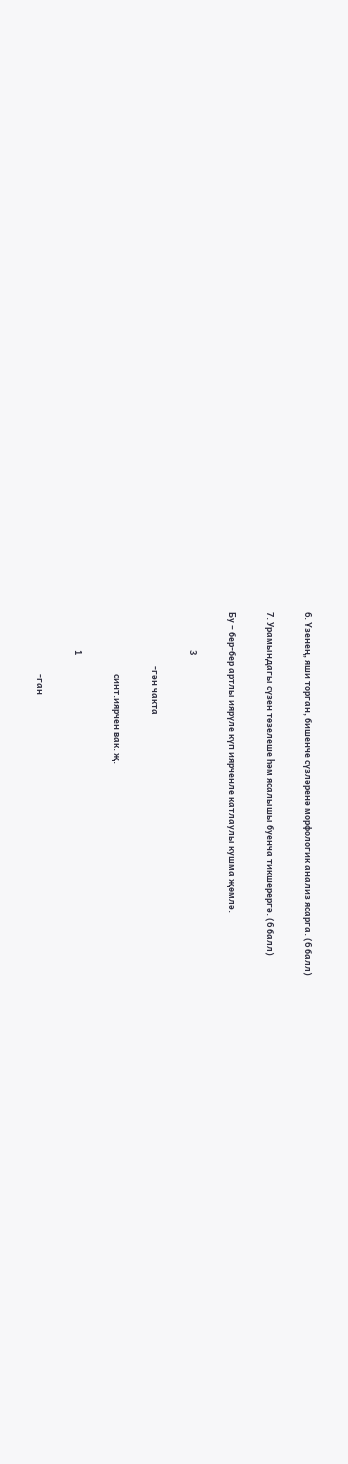6. Үзенең, яши торган, бишенче сүзләренә морфологик анализ ясарга. (6 балл)

7. Урамындагы сүзен төзелеше һәм ясалышы буенча тикшерергә. (6 балл)

Бу – бер-бер артлы иярүле күп иярченле катлаулы кушма җөмлә.

                   3

                           -гән чакта

                               синт.иярчен вак. җ.

                   1

                               -ган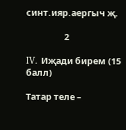синт.ияр.аергыч җ.

                   2

IV. Иҗади бирем (15 балл)

Татар теле –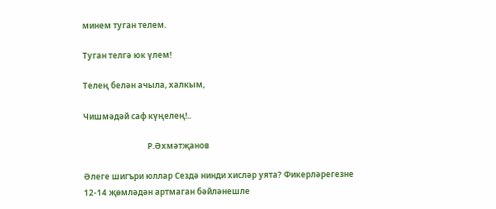минем туган телем.

Туган телгә юк үлем!

Телең белән ачыла, халкым,

Чишмәдәй саф күңелең!..

                                Р.Әхмәтҗанов

Әлеге шигъри юллар Сездә нинди хисләр уята? Фикерләрегезне 12-14 җөмләдән артмаган бәйләнешле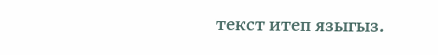текст итеп языгыз.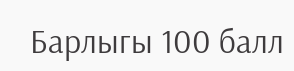Барлыгы 100 балл